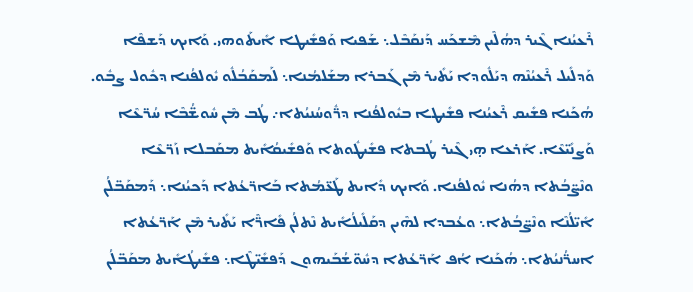ܪܶܥܝܳܢܐ ܓܶܝܪ ܕܗܳܠܶܝܢ ܡܶܫܟܰܚ ܕܰܢܩܰܒܶܠ܆ ܫܰܦܝܐ ܘܰܦܫܺܝܛܐ ܐܺܝܬܰܘܗܝ. ܘܰܐܝܟ ܕܰܫܦܶܐ ܘܰܕܠܺܝܠ ܪܶܥܝܳܢܶܗ ܕܝܰܠܽܘܕܐ ܝܰܬܺܝܪ ܡܶܢ ܓܰܒܪܐ ܡܫܰܠܡܳܢܐ܆ ܠܰܡܩܰܒܳܠܽܘ ܝܽܘܠܦܳܢܐ ܕܟܽܘܠ ܨܒܽܘ. ܗܳܟܰܢܐ ܦܫܺܝܩ ܪܶܥܝܳܢܐ ܦܫܺܝܛܐ ܒܝܽܘܠܦܳܢܐ ܕܪ̈ܽܘܚܳܢܝܳܬܐ܇ ܛܳܒ ܡܶܢ ܚܽܘܫ̈ܳܒܶܐ ܚܳܪ̈ܥܶܐ ܘܰܨܢܺܝ̈ܥܶܐ. ܐܰܪܥܐ ܗ̣ܝ ܓܶܝܪ ܛܳܒܬܐ ܦܫܺܝܛܽܘܬܐ ܘܰܦܫܺܝܩܳܐܺܝܬ ܡܩܰܒܠܐ ܙܰܪ̈ܥܶܐ ܘܢܶܨ̈ܒܳܬܐ ܕܗܳܢܐ ܝܽܘܠܦܳܢܐ. ܘܰܐܝܟ ܕܺܐܝܬ ܛܰܥ̈ܡܳܬܐ ܒܰܐܪ̈ܥܳܬܐ ܕܰܟܝܳܢܐ܆ ܕܰܡܩܰܒ̈ܠܳܢ ܐܺܝ̈ܠܳܢܶܐ ܘܢܶܨ̈ܒܳܬܐ܆ ܘܥܳܒܕܐ ܠܗܶܝܢ ܕܩܰܠܺܝܠܳܐܺܝܬ ܢܶܬܠܳܢ ܦܺܐܪ̈ܶܐ ܝܰܬܺܝܪ ܡܶܢ ܐܰܪ̈ܥܳܬܐ ܐܚܪ̈ܳܢܝܳܬܐ܆ ܗܳܟܰܢܐ ܐܳܦ ܐܰܪ̈ܥܳܬܐ ܕܚܽܘ̈ܫܳܒܰܝܗܘܢ ܕܰܦܫܺܝ̈ܛܶܐ܆ ܦܫܺܝܛܳܐܺܝܬ ܡܩܰܒ̈ܠܳܢ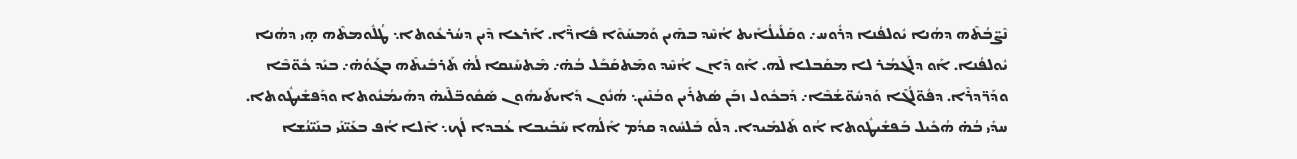ܢܶܨ̈ܒܳܬܶܗ ܕܗܳܢܐ ܝܽܘܠܦܳܢܐ ܕܪܽܘܚ܇ ܘܩܰܠܺܝܠܳܐܺܝܬ ܐܳܚܶܕ ܒܗܶܝܢ ܘܰܡܚܰܘܶܐ ܦܺܐܪ̈ܶܐ. ܐܰܪܥܐ ܕܶܝܢ ܕܚܳܪܥܽܘܬܐ܆ ܛܳܠܽܘܡܬܶܗ ܗ̣ܝ ܕܗܳܢܐ ܝܽܘܠܦܳܢܐ. ܐܰܘ ܕܠܰܓܡܳܪ ܠܐ ܡܩܰܒܠܐ ܠܶܗ. ܐܰܘ ܕܶܐܢ ܐܳܚܶܕ ܘܡܶܬܩܰܒܰܠ ܒܳܗ̇܇ ܡܶܬܚܰܢܩܐ ܠܳܗ̇ ܬܰܪܒܺܝܬܶܗ ܒܓܰܘܳܗ̇܇ ܒܝܰܕ ܟܽܘ̈ܒܶܐ ܘܕܰܪ̈ܕܪܶܐ. ܕܦܽܘ̈ܠܳܓܶܐ ܘܰܕܚܽܘ̈ܫܳܒܶܐ܇ ܕܰܒܟܽܘܠ ܙܒܰܢ ܣܳܬܪܺܝܢ ܘܒܳܢܶܝܢ܆ ܗܳܢܽܘܢ ܕܺܐܝܬܰܝܗܽܘܢ ܣܰܩܽܘܒ̈ܠܶܝܗ̇ ܕܗܰܝܡܳܢܽܘܬܐ ܘܕܰܦܫܺܝܛܽܘܬܐ.
ܚܕܺܝ ܒܳܗ̇ ܗܳܟܺܝܠ ܒܰܦܫܺܝܛܽܘܬܐ ܐܳܘ ܬܰܠܡܺܝܕܐ. ܕܠܰܘ ܒܰܠܚܽܘܕ ܩܕܳܡ ܐܰܠܳܗܐ ܚܰܒܺܝܒܐ ܥܳܒܕܐ ܠܳܟ܆ ܐܶܠܐ ܐܳܦ ܒܥܰܝ̈ܢܰܝ ܒܢܰܝ̈ܢܳܫܐ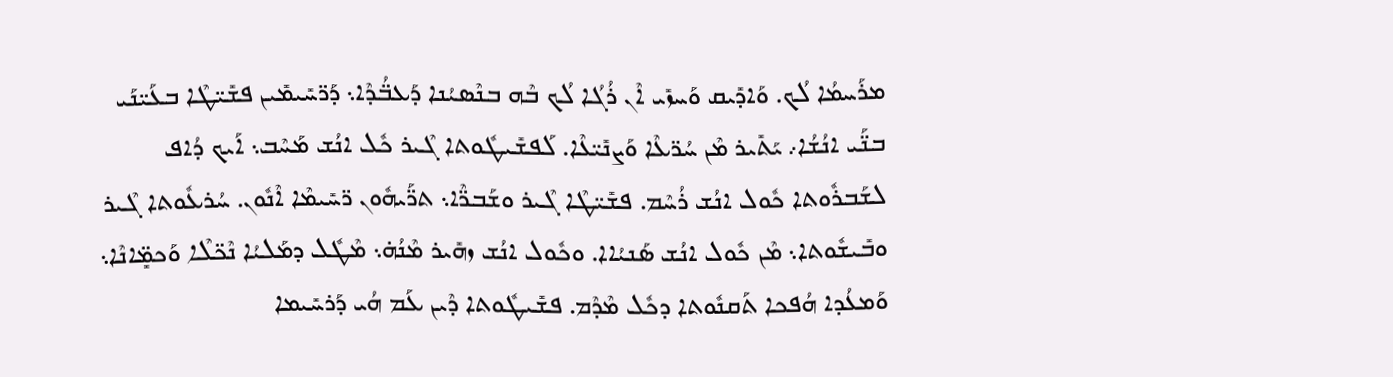ܡܪܰܚܡܳܐ ܠܳܟ. ܘܰܐܕܺܝܩ ܘܰܚܙܺܝ ܐܶܢ ܪܳܓܳܐ ܠܳܟ ܒܶܗ ܒܢܶܣܝܳܢܐ ܕܰܥܒ̈ܳܕܶܐ܆ ܕܰܪ̈ܚܺܝܡܺܝܢ ܦܫܺܝ̈ܛܶܐ ܒܥܰܝ̈ܢܰܝ ܒܢ̈ܰܝ ܐܢܳܫܳܐ܇ ܝܰܬܺܝܪ ܡܶܢ ܚܳܪ̈ܥܶܐ ܘܰܨܢܺܝ̈ܥܶܐ. ܠܰܦܫܺܝܛܽܘܬܐ ܓܶܝܪ ܟܽܠ ܐܢܳܫ ܡܰܚܶܒ܆ ܐܰܝܟ ܕܳܐܦ ܠܫܰܒܪܽܘܬܐ ܟܽܘܠ ܐܢܳܫ ܪܳܚܶܡ. ܦܫܺܝ̈ܛܶܐ ܓܶܝܪ ܘܫܰܒܪ̈ܶܐ܆ ܬܪ̈ܰܝܗܽܘܢ ܪ̈ܚܺܝܡܶܐ ܐܶܢܽܘܢ. ܚܳܪܥܽܘܬܐ ܓܶܝܪ ܘܒܺܝܫܽܘܬܐ܆ ܡܶܢ ܟܽܘܠ ܐܢܳܫ ܣܰܢܝܳܐܐ. ܘܟܽܘܠ ܐܢܳܫ ܙܗܺܝܪ ܡܶܢܳܗ̇܆ ܡܶܛܽܠ ܕܡܰܠܝܳܐ ܢܶܟ̈ܠܶܐ ܘܰܟܡܻ̈ܐܢܶܐ܆ ܘܰܡܥܳܕܐ ܗܳܦܟܐ ܬܰܩܢܽܘܬܐ ܕܟܽܠ ܡܶܕܶܡ. ܦܫܺܝܛܽܘܬܐ ܕܶܝܢ ܥܰܡ ܗܳܝ ܕܰܪܚܺܝܡܐ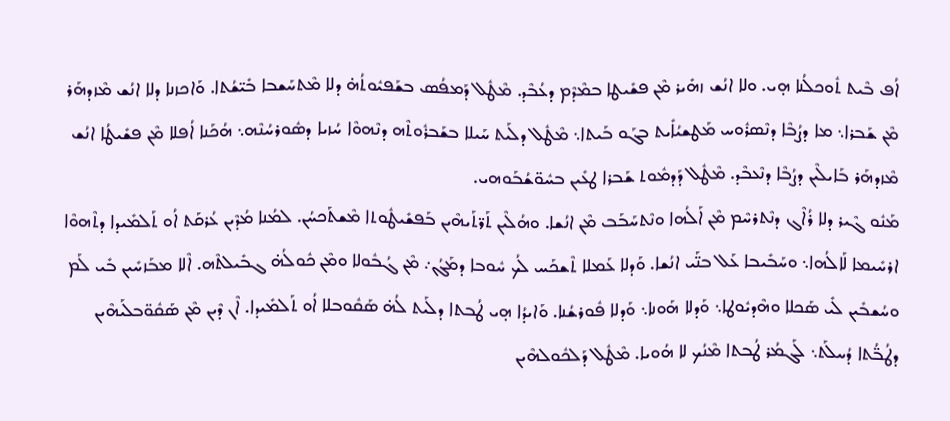ܐܳܦ ܒܶܝܬ ܬܽܘܟܠܳܢܐ ܗ̣ܝ. ܘܠܐ ܐܢܳܫ ܙܗܺܝܪ ܡܶܢ ܦܫܺܝܛܐ ܒܡܶܕܶܡ ܕܥܳܒܶܕ. ܡܶܛܽܠ ܕܰܡܦܳܣ ܒܫܰܦܝܽܘܬܳܗ̇ ܕܠܐ ܡܶܬܚܰܫܒܐ ܒܺܝ̈ܫܳܬܐ. ܘܰܐܟܙܢܐ ܕܠܐ ܐܢܳܫ ܡܶܙܕܗܰܪ ܡܶܢ ܫܰܒܪܐ܆ ܡܐ ܕܨܳܒܶܐ ܕܢܶܣܪܽܘܚ ܡܰܛܫܝܳܐܺܝܬ ܒܓܰܘ ܒܰܝܬܐ܆ ܡܶܛܽܠ ܕܠܰܝܬ ܚܰܝܠܐ ܒܫܰܒܪܽܘܬܶܗ ܕܢܶܗܘܶܐ ܚܳܙܝܐ ܕܣܽܘܪܚܳܢܶܗ܆ ܗܳܟܰܢܐ ܐܳܦܠܐ ܡܶܢ ܦܫܺܝܛܳܐ ܐܢܳܫ ܡܶܙܕܗܰܪ ܒܰܐܝܠܶܝܢ ܕܨܳܒܶܐ ܕܢܶܥܒܶܕ. ܡܶܛܽܠ ܕܰܕܡܽܘܬ ܫܰܒܪܐ ܛܥܺܝܢ ܒܚܽܘ̈ܫܳܒܰܘܗܝ.
ܡܰܢܽܘ ܓܶܝܪ ܕܠܐ ܪܳܐܶܓ ܕܢܶܬܪܚܶܡ ܡܶܢ ܐܰܠܳܗܐ ܘܢܶܬܚܰܒܰܒ ܡܶܢ ܐܢܳܫܐ. ܘܗܳܠܶܝܢ ܬܰܪ̈ܬܰܝܗܶܝܢ ܒܰܦܫܺܝܛܽܘܬܐ ܡܶܫܬܰܟܚܳܢ. ܠܡܳܢܐ ܡܳܕܶܝܢ ܥܳܪܩܰܬ ܐܳܘ ܬܰܠܡܺܝܕܐ ܕܬܶܗܘܶܐ ܐܪܚܺܝܡܐ ܠܰܐܠܳܗܐ܆ ܘܚܰܒܺܝܒܐ ܥܰܠ ܒܢ̈ܰܝ ܐܢܳܫܐ. ܘܰܕܠܐ ܥܰܡܠܐ ܬܶܫܟܰܚ ܠܳܟ ܚܽܘܒܐ ܕܡܰܓܳܢ܇ ܡܶܢ ܓܳܒܽܘܠܐ ܘܡܶܢ ܟܽܘܠܳܗ̇ ܓܒܺܝܠܬܶܗ. ܐܶܠܐ ܡܒܰܙܚܺܝܢ ܒܺܝ ܠܰܡ ܘܚܳܫܒܺܝܢ ܠܺܝ ܣܰܟܠܐ ܘܗܶܕܝܽܘܛܐ܆ ܘܰܕܠܐ ܗܰܘܢܐ܆ ܘܰܕܠܐ ܦܽܘܪܫܳܢܐ. ܘܰܐܝܕܳܐ ܗ̣ܝ ܛܳܒܬܐ ܕܠܰܝܬ ܠܳܗ̇ ܣܰܩܽܘܒܠܐ ܐܳܘ ܬܰܠܡܺܝܕܐ. ܐܶܢ ܕܶܝܢ ܡܶܢ ܣܰܩܽܘ̈ܒܠܰܝܗܶܝܢ ܕܛܳܒ̈ܳܬܐ ܕܳܚܠܰܬ܆ ܠܰܓܡܳܪ ܛܳܒܬܐ ܡܶܢܳܟ ܠܐ ܗܳܘܝܐ. ܡܶܛܽܠ ܕܰܠܟܽܘܠܗܶܝܢ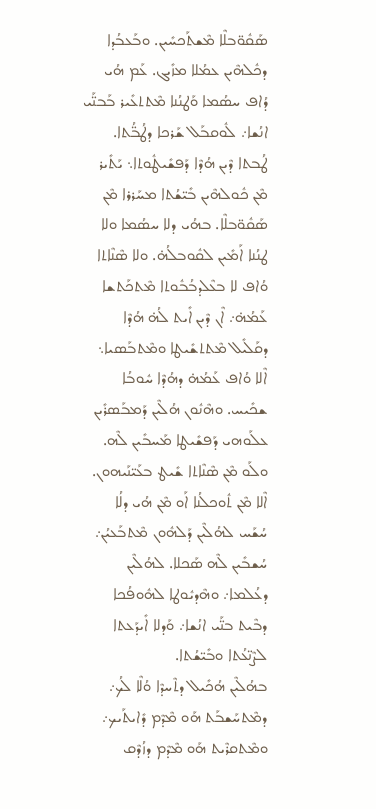ܣܰܩܽܘ̈ܒܠܶܐ ܡܶܫܬܰܟܚܺܝܢ. ܘܒܰܥܒܳܕܐ ܕܟܽܠܗܶܝܢ ܥܡܳܠܐ ܡܙܺܝܓ. ܥܰܡ ܗܳܝ ܕܳܐܦ ܚܣܳܡܐ ܘܰܛܢܳܢܐ ܡܶܬܬܥܺܝܪ ܒܰܒܢ̈ܰܝ ܐܢܳܫܐ܇ ܠܽܘܩܒܰܠ ܫܰܪܟܐ ܕܛܳܒ̈ܳܬܐ. ܛܳܒܬܐ ܕܶܝܢ ܗܳܕܶܐ ܕܰܦܫܺܝܛܽܘܬܐ܆ ܝܰܬܺܝܪ ܡܶܢ ܟܽܘܠܗܶܝܢ ܒܺܝ̈ܫܳܬܐ ܡܚܰܪܪܐ ܡܶܢ ܣܰܩܽܘ̈ܒܠܶܐ. ܒܗܳܝ ܕܠܐ ܚܣܳܡܐ ܘܠܐ ܛܢܳܢܐ ܐܰܡܺܝܢ ܠܩܽܘܒܠܳܗ̇. ܘܠܐ ܣܶܢܶܐܬܐ ܘܳܐܦ ܠܐ ܒܥܶܠܕܒܳܒܽܘܬܐ ܡܶܬܟܰܬܫܐ ܥܰܡܳܗ̇܇ ܐܶܢ ܕܶܝܢ ܐܺܝܬ ܠܳܗ̇ ܗܳܕܶܐ ܕܩܰܠܺܝܠ ܡܶܬܬܫܺܝܛܐ ܘܡܶܬܒܰܣܝܐ܆ ܐܶܠܐ ܘܳܐܦ ܥܰܡܳܗ̇ ܕܗܳܕܶܐ ܚܽܘܒܳܐ ܫܟܺܝܚ. ܘܗܶܢܽܘܢ ܗܳܠܶܝܢ ܕܰܡܒܰܣܪܺܝܢ ܥܠܰܘܗܝ ܕܰܦܫܺܝܛܐ ܡܰܚܒܺܝܢ ܠܶܗ. ܘܠܰܘ ܡܶܢ ܣܶܢܶܐܬܐ ܫܺܝܛ ܒܥܰܝ̈ܢܰܝܗܘܢ. ܐܶܠܐ ܡܶܢ ܬܽܘܟܠܳܢܐ ܐܰܘ ܡܶܢ ܗܳܝ ܕܠܳܐ ܚܳܫܰܚ ܠܗܳܠܶܝܢ ܕܰܠܗܽܘܢ ܡܶܬܒܰܥܝܳܢ܇ ܚܳܫܒܺܝܢ ܠܶܗ ܣܰܟܠܐ. ܠܗܳܠܶܝܢ ܕܥܳܠܡܐ܇ ܘܗܶܕܝܽܘܛܐ ܠܗܽܘܦܳܟܐ ܕܒܶܝܬ ܒܢ̈ܰܝ ܐܢܳܫܐ܇ ܘܰܕܠܐ ܐܺܝܕܰܥܬܐ ܠܨܶܢ̈ܥܳܬܐ ܘܒܺܝ̈ܫܳܬܐ.
ܒܗܳܠܶܝܢ ܗܳܟܺܝܠ ܕܬܶܚܕܶܐ ܘܳܠܶܐ ܠܳܟ܇ ܕܡܶܬܚܰܫܒܰܬ ܗܰܘ ܡܶܕܶܡ ܕܺܐܝܬܰܝܟ܇ ܘܡܶܬܩܪܶܝܬ ܗܰܘ ܡܶܕܶܡ ܕܙܳܕܶܩ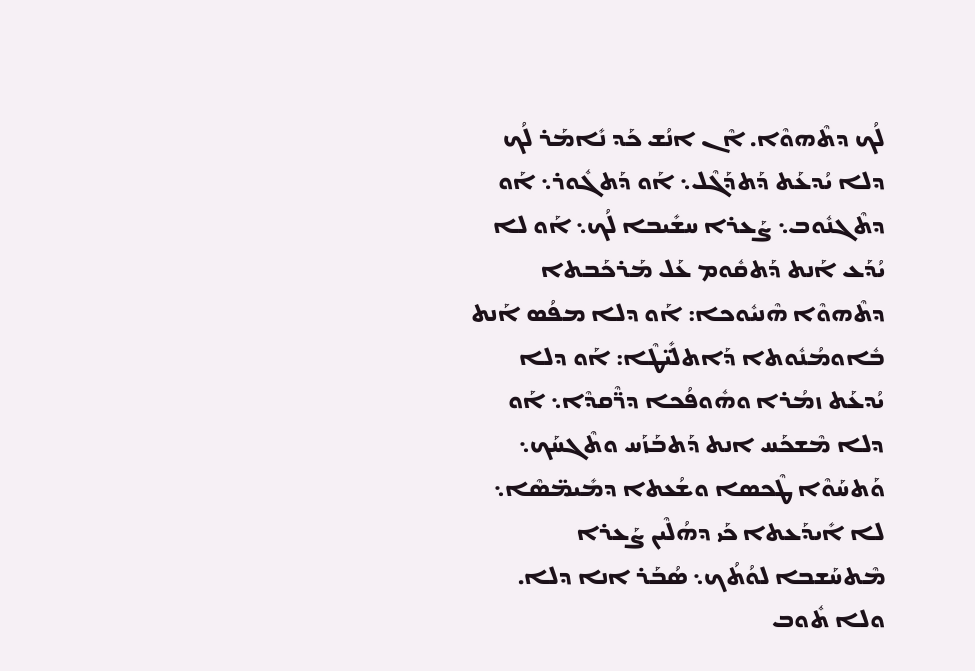ܠܳܟ ܕܬܶܗܘܶܐ. ܐܶܢ ܐܢܳܫ ܟܰܕ ܢܺܐܡܰܪ ܠܳܟ ܕܠܐ ܝܳܕܥܰܬ ܕܰܬܕܰܓܶܠ܆ ܐܰܘ ܕܰܬܓܽܘܪ܆ ܐܰܘ ܕܬܶܓܢܽܘܒ܆ ܨܰܥܪܐ ܚܫܺܝܒܐ ܠܳܟ܆ ܐܰܘ ܠܐ ܝܳܕܰܥ ܐܰܢܬ ܕܰܬܩܽܘܡ ܥܰܠ ܡܰܪܟܰܒܬܐ ܕܬܶܗܘܶܐ ܗܶܢܝܽܘܟܐ: ܐܰܘ ܕܠܐ ܡܦܳܣ ܐܰܢܬ ܒܽܐܘܡܳܢܽܘܬܐ ܕܰܐܬܠܺܝ̈ܛܶܐ: ܐܰܘ ܕܠܐ ܝܳܕܥܰܬ ܙܡܳܪܐ ܘܗܽܘܦܳܟܐ ܕܪ̈ܶܩܕܶܐ܆ ܐܰܘ ܕܠܐ ܡܶܫܟܰܚ ܐܢܬ ܕܰܬܒܰܙܰܚ ܘܬܶܓܚܰܟ܆ ܘܰܬܚܰܘܶܐ ܛܶܟܣܐ ܘܫܳܥܬܐ ܕܡܺܝܡ̈ܣܶܐ܆ ܠܐ ܐܺܝܕܰܥܬܐ ܟܰܝ ܕܗܳܠܶܝܢ ܨܰܥܪܐ ܡܶܬܚܰܫܒܐ ܠܘܳܬܳܟ܆ ܣܳܒܰܪ ܐܢܐ ܕܠܐ. ܘܠܐ ܬܽܘܒ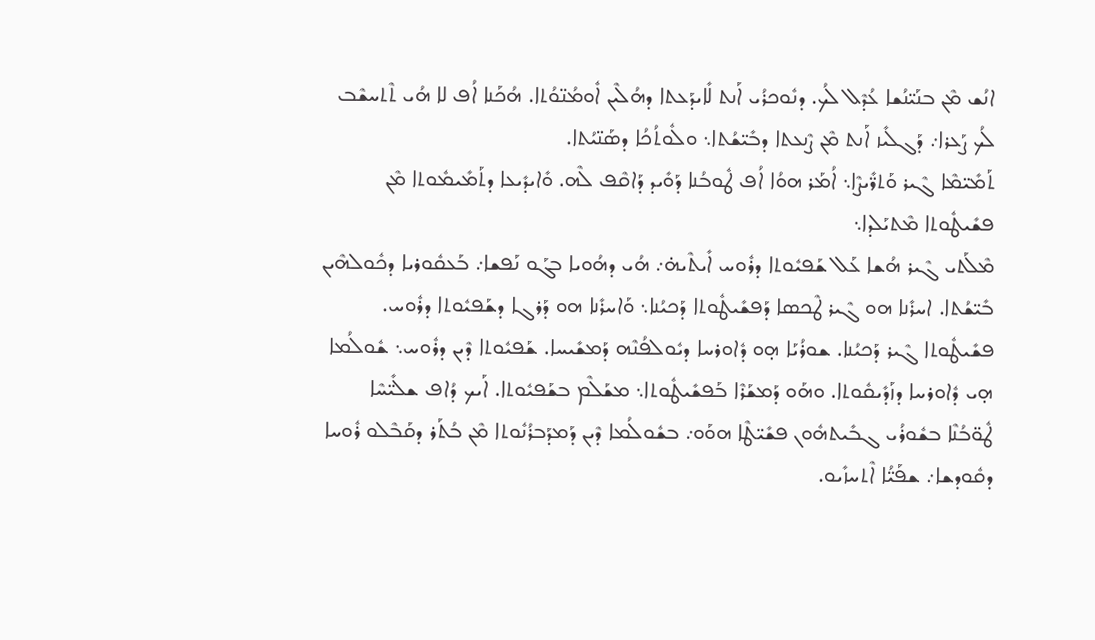ܐܢܳܫ ܡܶܢ ܒܢܰܝ̈ܢܳܫܐ ܥܳܕܶܠ ܠܳܟ. ܕܢܽܘܟܪܳܝ ܐܰܢܬ ܠܺܐܝܕܰܥܬܐ ܕܗܳܠܶܝܢ ܐܽܘܡܳܢ̈ܘܳܬܐ. ܗܳܟܰܢܐ ܐܳܦ ܠܐ ܗܳܝ ܬܶܬܚܫܶܒ ܠܳܟ ܨܰܥܪܐ܇ ܕܰܓܠܺܝܙ ܐܰܢܬ ܡܶܢ ܨܶܢܥܬܐ ܕܒܺܝ̈ܫܳܬܐ܆ ܘܠܽܘܬܳܟܳܐ ܕܣܰܢ̈ܝܳܬܐ.
ܬܰܡܺܝ̈ܡܶܐ ܓܶܝܪ ܘܰܬܪ̈ܺܝܨܶܐ܆ ܐܳܡܰܪ ܗܘܳܐ ܐܳܦ ܛܽܘܒܳܢܐ ܕܰܘܺܝܕ ܕܰܐܩܶܦ ܠܶܗ. ܘܺܐܝܕܺܝܥܐ ܕܬܰܡܺܝܡܽܘܬܐ ܡܶܢ ܦܫܺܝܛܽܘܬܐ ܡܶܬܝܰܠܕܐ܆
ܡܶܠܰܬܝ ܓܶܝܪ ܗܳܫܐ ܥܰܠ ܫܰܦܝܽܘܬܐ ܕܪܽܘܚ ܐܺܝܬܶܝܗ̇܇ ܗܳܝ ܕܗܳܘܝܐ ܒܓܰܘ ܢܰܦܫܐ܇ ܒܰܥܩܽܘܪܝܐ ܕܟܽܘܠܗܶܝܢ ܒܺܝ̈ܫܳܬܐ. ܐܚܪܺܢܐ ܗܘ ܓܶܝܪ ܛܶܟܣܐ ܕܰܦܫܺܝܛܽܘܬܐ ܕܰܟܝܳܢܐ܆ ܘܰܐܚܪܺܢܐ ܗܘ ܕܰܪܓܐ ܕܫܰܦܝܽܘܬܐ ܕܪܽܘܚ. ܦܫܺܝܛܽܘܬܐ ܓܶܝܪ ܕܰܟܝܳܢܐ. ܫܘܪܳܝܰܐ ܗ̣ܘ ܕܽܐܘܪܚܐ ܕܝܽܘܠܦܳܢܶܗ ܕܰܡܫܺܝܚܐ. ܫܰܦܝܽܘܬܐ ܕܶܝܢ ܕܪܽܘܚ܆ ܫܽܘܠܳܡܐ ܗ̣ܝ ܕܽܐܘܪܚܐ ܕܙܰܕܺܝܩܽܘܬܐ. ܘܗܰܘ ܕܰܡܫܰܪܶܐ ܒܰܦܫܺܝܛܽܘܬܐ܆ ܡܫܰܠܶܡ ܒܫܰܦܝܽܘܬܐ. ܐܰܝܟ ܕܳܐܦ ܫܠܺܝ̈ܚܶܐ ܛܽܘ̈ܒܳܢܶܐ ܒܫܽܘܪܳܝ ܓܒܺܝܬܗܽܘܢ ܦܫܺܝ̈ܛܶܐ ܗܘܰܘ܇ ܒܫܽܘܠܳܡܐ ܕܶܝܢ ܕܰܡܕܰܒܪܳܢܽܘܬܐ ܡܶܢ ܒܳܬܰܪ ܕܩܰܒܶܠܘ ܪܽܘܚܐ ܕܩܽܘܕܫܐ܇ ܫܦܰܝ̈ܳܐ ܐܶܬܚܙܺܝܘ.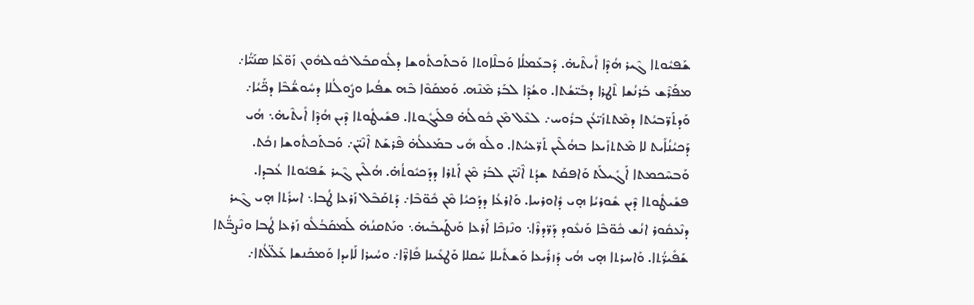ܫܰܦܝܽܘܬܐ ܓܶܝܪ ܗܳܕܶܐ ܐܺܝܬܶܝܗ̇. ܕܰܒܥܰܡܠܳܐ ܘܰܒܠܶܐܘܬܐ ܘܰܒܬܰܟܬܽܘܫܐ ܕܠܽܘܩܒܰܠ ܟܽܘܠܗܽܘܢ ܙܰܘ̈ܥܶܐ ܣܢܰܝ̈ܳܐ܇ ܡܦܰܪܶܫ ܒܰܪܢܳܫܐ ܬܶܛܪܐ ܕܒܺܝ̈ܫܳܬܐ. ܘܫܳܕܶܐ ܠܒܰܪ ܡܶܢܶܗ. ܘܰܡܩܰܘܶܐ ܒܶܗ ܫܦܳܝܐ ܘܨܽܘܠܳܠܐ ܕܚܽܘܫ̈ܳܒܶܐ ܕܟ̈ܰܝܳܐ܇ ܘܰܕܬܰܪ̈ܒܝܳܬܐ ܕܡܶܬܬܙܺܝ̈ܥܳܢ ܒܪܽܘܚ܇ ܠܥܶܠ ܡܶܢ ܟܽܘܠܳܗ̇ ܦܠܺܝܓܽܘܬܐ. ܦܫܺܝܛܽܘܬܐ ܕܶܝܢ ܗܳܕܶܐ ܐܺܝܬܶܝܗ̇܆ ܗܳܝ ܕܰܟܝܳܢܳܐܺܝܬ ܠܐ ܡܶܬܬܙܺܝܥܐ ܒܗܳܠܶܝܢ ܬܰܪ̈ܥܝܳܬܐ. ܘܠܰܘ ܗܺܝ ܒܡܰܥܠܳܗ̇ ܦܶܪܫܰܬ ܐܶܢܶܝ̈ܢ܇ ܘܰܒܬܰܟܬܽܘܫܐ ܙܟܳܬ. ܘܰܒܚܶܟܡܬܐ ܐܰܓܺܝܠܰܬ ܘܰܐܦܩܰܬ ܫܕܳܬ ܐܶܢܶܝ̈ܢ ܠܒܰܪ ܡܶܢ ܐܰܬܪܐ ܕܕܰܟܝܽܘܬܳܗ̇. ܗܳܠܶܝܢ ܓܶܝܪ ܫܰܦܝܽܘܬܐ ܥܳܒܕܐ.
ܦܫܺܝܛܽܘܬܐ ܕܶܝܢ ܫܽܘܪܝܳܐ ܗ̣ܝ ܕܽܐܘܪܚܐ. ܘܰܐܪܥܳܐ ܕܕܰܟܝܳܐ ܡܶܢ ܟܽܘ̈ܒܶܐ܇ ܕܰܬܩܰܒܶܠ ܙܰܪܥܐ ܛܳܒܐ܆ ܐܚܪܺܬܐ ܗ̣ܝ ܓܶܝܪ ܕܢܶܥܩܽܘܪ ܐܢܳܫ ܟܽܘ̈ܒܶܐ ܘܰܢܥܽܘܕ ܕܰܪ̈ܕܪܶܐ܆ ܘܢܶܙܟܶܐ ܐܰܪܥܐ ܘܰܢܛܰܝܒܺܝܗ̇܆ ܘܢܰܬܩܢܳܗ̇ ܠܰܡܩܰܒܳܠܽܘ ܙܰܪܥܐ ܛܳܒܐ ܘܢܶܨܒ̈ܳܬܐ ܫܰܦܺܝܪ̈ܳܬܐ. ܘܰܐܚܪܬܐ ܗ̣ܝ ܗܳܝ ܕܰܙܪܺܝܥܐ ܘܰܫܬܺܝܠܐ ܚܰܩܠܐ ܘܰܛܥܺܝܢܐ ܦܺܐܪ̈ܶܐ܇ ܘܚܳܝܪܐ ܠܰܐܝܕܐ ܘܰܡܟܰܢܫܐ ܥܰܠ̈ܠܳܬܐ܇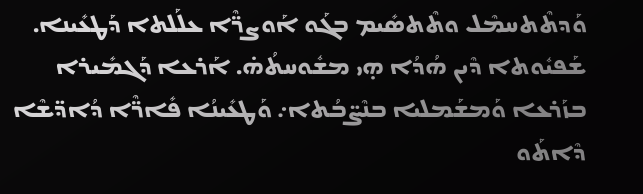ܘܰܕܬܶܬܚܡܶܠ ܘܬܶܬܣܺܝܡ ܒܓܰܘ ܐܰܘܨܪ̈ܶܐ ܥܠܰܠܬܐ ܕܰܛܥܺܝܢܐ. ܫܰܦܝܽܘܬܐ ܕܶܝܢ ܗܳܕܳܐ ܗ̣ܝ ܡܫܽܘܚܬܳܗ̇. ܐܰܪܥܐ ܕܰܓܡܺܝܪܐ ܒܙܰܪܥܐ ܘܰܡܫܰܡܠܝܐ ܒܢܶܨ̈ܒܳܬܐ܇ ܘܰܛܥܺܝܢܳܐ ܦܺܐܪ̈ܶܐ ܕܳܐܕ̈ܫܶܐ ܕܶܐܬܰܘ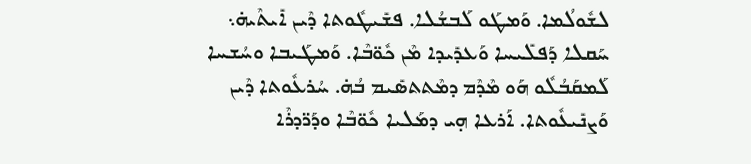ܠܫܽܘܠܳܡܐ. ܘܰܡܛܰܘ ܠܰܒܫܳܠܐ. ܦܫܺܝܛܽܘܬܐ ܕܶܝܢ ܐܺܝܬܶܝܗ̇܆ ܚܰܩܠܐ ܕܰܦܠܺܝܚܐ ܘܰܥܕܺܝܕܐ ܡܶܢ ܟܽܘ̈ܒܶܐ. ܘܰܡܛܰܝܒܐ ܘܚܳܫܚܐ ܠܰܡܩܰܒܳܠܽܘ ܗܰܘ ܡܶܕܶܡ ܕܡܶܬܬܣܺܝܡ ܒܳܗ̇. ܚܳܪܥܽܘܬܐ ܕܶܝܢ ܘܰܨܢܺܝܥܽܘܬܐ. ܐܰܪܥܐ ܗ̣ܝ ܕܡܰܠܝܐ ܟܽܘ̈ܒܶܐ ܘܕܰܪ̈ܕܪܶܐ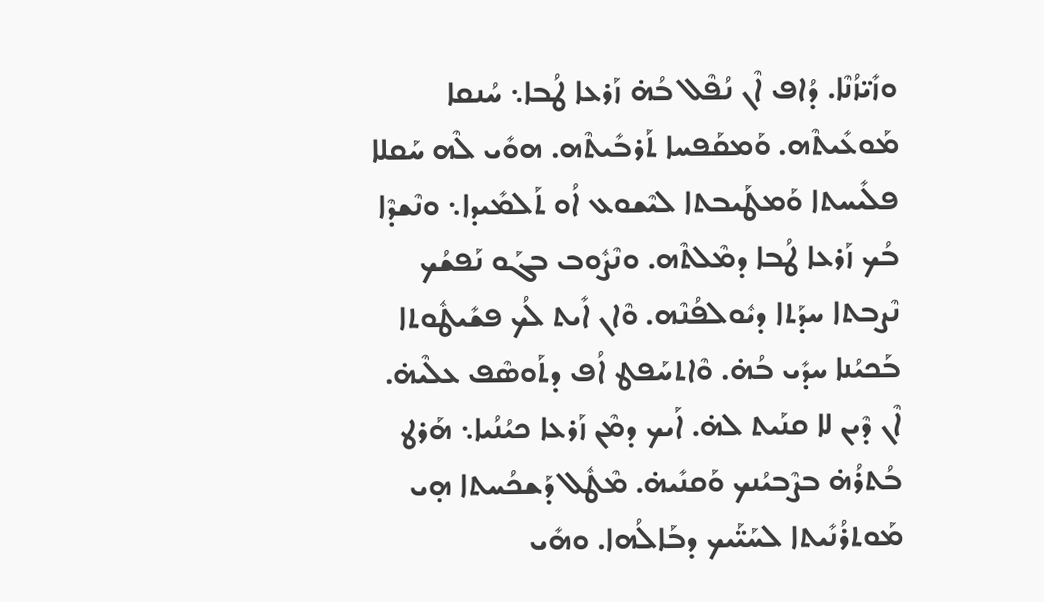ܘܙܺܝ̈ܙܳܢܶܐ. ܕܳܐܦ ܐܶܢ ܢܳܦܶܠ ܒܳܗ̇ ܙܰܪܥܐ ܛܳܒܐ܆ ܚܳܢܩܐ ܡܰܘܥܺܝܬܶܗ. ܘܰܡܩܰܦܚܐ ܬܰܪܒܺܝܬܶܗ. ܗܘܺܝ ܠܶܗ ܚܰܩܠܐ ܦܠܺܝܚܬܐ ܘܰܡܛܰܝܒܬܐ ܠܝܶܫܘܥ ܐܳܘ ܬܰܠܡܺܝܕܐ܆ ܘܢܶܫܕܶܐ ܒܳܟ ܙܰܪܥܐ ܛܳܒܐ ܕܡܶܠܬܶܗ. ܘܢܶܨܽܘܒ ܒܓܰܘ ܢܰܦܫܳܟ ܢܶܨܒܬܐ ܚܕܰܬܐ ܕܝܽܘܠܦܳܢܶܗ. ܘܶܐܢ ܐܺܝܬ ܠܳܟ ܦܫܺܝܛܽܘܬܐ ܒܰܟܝܳܢܐ ܚܕܺܝ ܒܳܗ̇. ܘܶܐܬܚܰܦܛ ܐܳܦ ܕܬܰܘܣܶܦ ܥܠܶܝܗ̇. ܐܶܢ ܕܶܝܢ ܠܐ ܩܢܰܝܬ ܠܗ̇. ܐܰܝܟ ܕܡܶܢ ܙܰܪܥܐ ܟܝܳܢܳܝܐ܆ ܗܰܪܛ ܒܳܬܪܳܗ̇ ܒܨܶܒܝܳܢܟ ܘܰܩܢܺܝܗ̇. ܡܶܛܽܠ ܕܰܫܟܳܚܬܐ ܗ̣ܝ ܡܰܘܬܪܳܢܺܝܬܐ ܠܚܰܝ̈ܰܝܟ ܕܒܰܐܠܳܗܐ. ܘܗܺܝ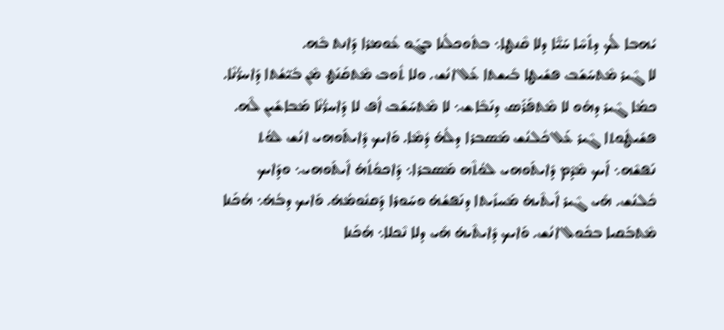ܝܳܗܒܐ ܠܳܟ ܕܬܺܚܶܐ ܚܰܝ̈ܶܐ ܕܠܐ ܩܶܢܛܐ܆ ܒܬܽܘܟܠܳܢܐ ܒܓܰܘ ܥܽܘܡܪܐ ܕܰܐܢܬ ܒܶܗ.
ܠܐ ܓܶܝܪ ܡܶܬܚܰܫܰܒ ܦܫܺܝܛܐ ܒܺܝܫܬܐ ܥܰܠ ܐܢܳܫ. ܘܠܐ ܬܽܘܒ ܡܶܬܩܰܢܰܛ ܡܶܢ ܒܺܝ̈ܫܳܬܐ ܕܰܐܚܪ̈ܳܢܶܐ. ܟܡܳܐ ܓܶܝܪ ܕܗܽܘ ܠܐ ܡܶܬܦܰܪܰܣ ܕܢܰܒܶܐܫ܆ ܠܐ ܡܶܬܚܰܫܰܒ ܐܳܦ ܠܐ ܕܰܐܚܪ̈ܳܢܶܐ ܡܰܒܐܫܺܝܢ ܠܶܗ. ܦܫܺܝܛܽܘܬܐ ܓܶܝܪ ܥܰܠ ܟܽܠܢܳܫ ܡܰܣܒܪܐ ܕܠܳܗ̇ ܕܳܡܶܐ. ܘܰܐܝܟ ܕܺܐܝܬܰܘܗܝ ܐܢܳܫ ܠܘܳܬ ܢܰܦܫܶܗ܆ ܐܰܝܟ ܡܶܕܶܡ ܕܺܐܝܬܰܘܗܝ ܠܘܳܬܶܗ ܡܰܣܒܪܐ܆ ܕܰܐܟܘܳܬܳܗ̇ ܐܺܝܬܰܘܗܝ܆ ܘܕܰܐܝܟ ܟܽܠܢܳܫ. ܗܺܝ ܓܶܝܪ ܐܺܝܬܶܝܗ̇ ܡܰܚܙܺܝܬܐ ܕܢܰܦܫܳܗ̇ ܘܚܰܘܪܐ ܕܰܩܢܽܘܡܳܗ̇. ܘܰܐܝܟ ܕܒܳܗ̇܆ ܗܳܟܰܢܐ ܡܶܬܒܰܩܝܐ ܒܟܽܘܠ ܐܢܳܫ. ܘܰܐܝܟ ܕܺܐܝܬܶܝܗ̇ ܗܺܝ ܕܠܐ ܢܶܟܠܐ܆ ܗܳܟܰܢܐ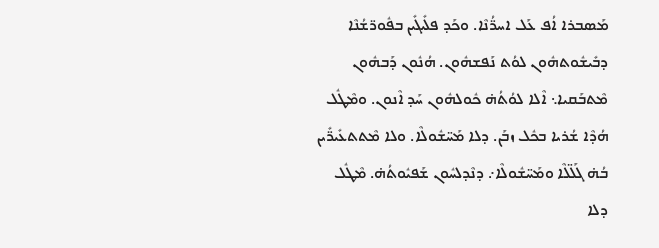ܡܰܣܒܪܐ ܐܳܦ ܥܰܠ ܐܚܪ̈ܳܢܶܐ. ܘܟܰܕ ܦܠܺܝܓܺܝܢ ܒܦܽܘܪ̈ܫܳܢܶܐ ܕܒܺܝܫܽܘܬܗܽܘܢ ܠܘܳܬ ܢܰܦܫܗܽܘܢ. ܗܳܢܽܘܢ ܕܰܒܗܽܘܢ ܡܶܬܒܰܩܝܐ܆ ܐܶܠܐ ܠܘܳܬܳܗ̇ ܟܽܘܠܗܽܘܢ ܚܰܕ ܐܶܢܘܢ. ܘܡܶܛܽܠ ܗܳܕܶܐ ܫܳܪܝܐ ܒܟܽܠ ܙܒܰܢ. ܕܠܐ ܡܰܚ̈ܫܽܘܠܶܐ. ܘܠܐ ܡܶܬܬܥܺܝܪ̈ܺܝܢ ܒܳܗ̇ ܓܰܠ̈ܠܶܐ ܘܡܰܚ̈ܫܽܘܠܶܐ܇ ܕܢܶܕܠܚܽܘܢ ܫܰܦܝܽܘܬܳܗ̇. ܡܶܛܽܠ ܕܠܐ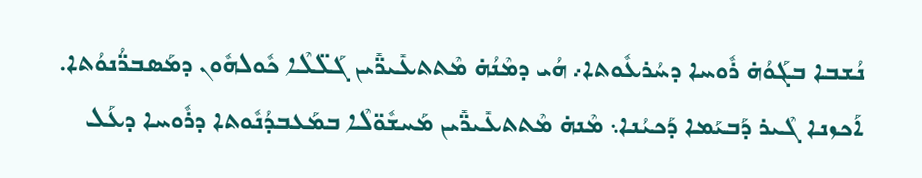ܢܳܫܒܐ ܒܓܰܘܳܗ̇ ܪܽܘܚܐ ܕܚܳܪܥܽܘܬܐ܇ ܗܳܝ ܕܡܶܢܳܗ̇ ܡܶܬܬܥܺܝܪ̈ܺܝܢ ܓܰܠ̈ܠܶܐ ܟܽܘܠܗܽܘܢ ܕܡܰܣܒܪ̈ܳܢܘܳܬܐ. ܐܰܟܙܢܐ ܓܶܝܪ ܕܰܒܝܰܡܐ ܕܰܟܝܳܢܐ܆ ܡܶܢܗ̇ ܡܶܬܬܥܺܝܪ̈ܺܝܢ ܡܰܚܫܽܘ̈ܠܶܐ ܒܡܰܥܒܕܳܢܽܘܬܐ ܕܪܽܘܚܐ ܕܥܰܠ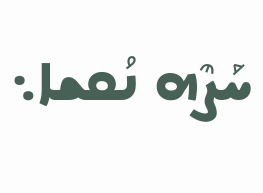ܚܰܨܶܗ ܢܳܩܫܐ܆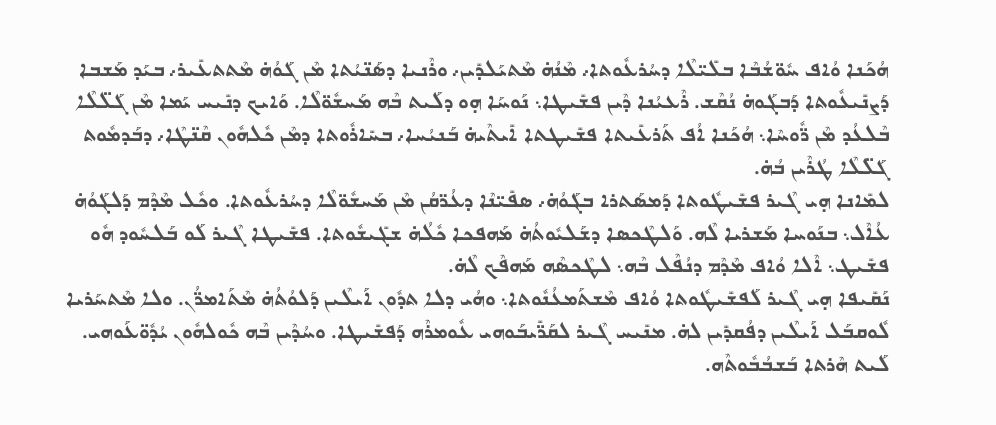ܗܳܟܰܢܐ ܘܳܐܦ ܚܽܘ̈ܫܳܒܶܐ ܒܠܺܝ̈ܠܶܐ ܕܚܳܪܥܽܘܬܐ܇ ܡܶܢܳܗ̇ ܡܶܬܝܰܠܕܺܝܢ܇ ܘܪܶܢܝܐ ܕܣܰܢ̈ܝܳܬܐ ܡܶܢ ܓܰܘܳܗ̇ ܡܶܬܬܥܺܝܪ܇ ܒܝܰܕ ܡܰܫܒܐ ܕܰܨܢܺܝܥܽܘܬܐ ܕܰܒܓܰܘܗ̇ ܢܳܩܶܫ. ܪܶܥܝܳܢܐ ܕܶܝܢ ܦܫܺܝܛܐ܆ ܢܰܘܚܰܐ ܗ̣ܘ ܕܠܰܝܬ ܒܶܗ ܡܰܚܫܽܘ̈ܠܶܐ. ܘܰܐܝܟ ܕܢܺܝܚ ܝܰܡܐ ܡܶܢ ܓܰܠ̈ܠܶܐ ܒܶܠܥܳܕ ܡܶܢ ܪ̈ܽܘܚܶܐ܆ ܗܳܟܰܢܐ ܐܳܦ ܬܰܪܥܺܝܬܐ ܦܫܺܝܛܬܐ ܐܺܝܬܶܝܗ̇ ܒܰܢܝܳܚܐ܇ ܒܚܺܐܪܽܘܬܐ ܕܡܶܢ ܟܽܠܗܽܘܢ ܩܶܢ̈ܛܶܐ܇ ܕܒܰܕܡܽܘܬ ܓܰܠ̈ܠܶܐ ܛܳܪܶܝܢ ܒܳܗ̇.
ܠܡܺܐܢܐ ܗ̣ܝ ܓܶܝܪ ܦܫܺܝܛܽܘܬܐ ܕܰܡܣܰܬܪܐ ܒܓܰܘܳܗ̇܇ ܣܦܺܝ̈ܢܶܐ ܕܥܳܪ̈ܩܳܢ ܡܶܢ ܡܰܚܫܽܘ̈ܠܶܐ ܕܚܳܪܥܽܘܬܐ. ܘܟܽܠ ܡܶܕܶܡ ܕܰܠܓܰܘܳܗ̇ ܥܳܐܶܠ܆ ܒܢܰܘܚܐ ܡܰܫܪܝܐ ܠܶܗ. ܘܰܠܛܶܟܣܐ ܕܫܰܠܝܽܘܬܳܗ̇ ܡܰܗܦܟܐ ܟܽܠܳܗ̇ ܫܓܺܝܫܽܘܬܐ. ܦܫܺܝܛܐ ܓܶܝܪ ܠܰܘ ܒܰܠܚܽܘܕ ܗܽܘ ܦܫܺܝܛ܆ ܐܶܠܐ ܘܳܐܦ ܡܶܕܶܡ ܕܢܳܦܶܠ ܒܶܗ܆ ܠܛܶܟܣܶܗ ܡܰܗܦܶܟ ܠܶܗ̇.
ܢܰܩܺܝܦܐ ܗ̣ܝ ܓܶܝܪ ܠܰܦܫܺܝܛܽܘܬܐ ܘܳܐܦ ܡܶܫܬܰܡܥܳܢܽܘܬܐ܆ ܘܗܳܝ ܕܠܐ ܬܕܽܘܢ ܐܰܝܠܶܝܢ ܕܰܠܘܳܬܳܗ̇ ܡܶܬܰܐܡܪ̈ܳܢ. ܘܠܐ ܡܶܬܚܰܪܝܐ ܠܽܘܩܒܰܠ ܐܰܝܠܶܝܢ ܕܦܳܩܕܺܝܢ ܠܗ̇. ܡܢܺܝܚ ܓܶܝܪ ܠܩܰܪ̈ܺܝܒܰܘܗܝ ܥܽܘܡܪܶܗ ܕܰܦܫܺܝܛܐ. ܘܚܳܕܶܝܢ ܒܶܗ ܟܽܘܠܗܽܘܢ ܝܳܕܽܘ̈ܥܰܘܗܝ. ܠܰܝܬ ܗܶܪܬܐ ܒܰܫܒܳܒܽܘܬܶܗ.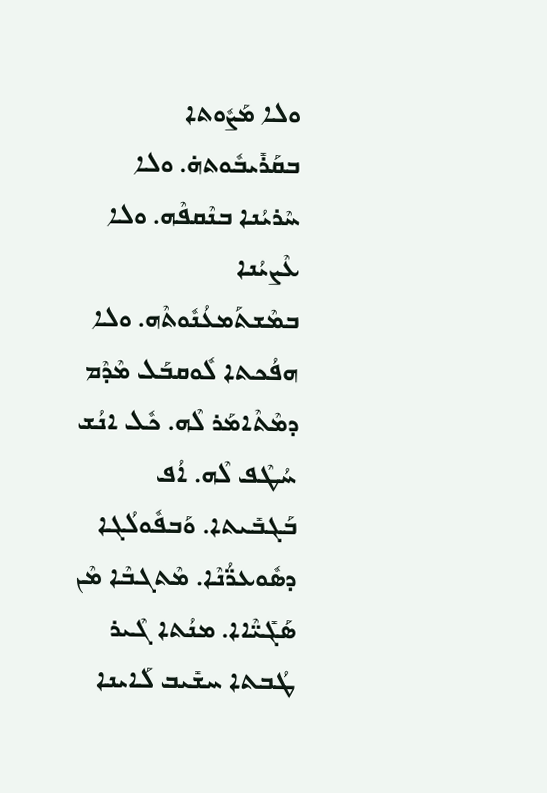ܘܠܐ ܡܰܨܽܘܬܐ ܒܩܰܪܺܝܒܽܘܬܗ̇. ܘܠܐ ܚܶܪܝܳܢܐ ܒܢܶܩܦܶܗ. ܘܠܐ ܥܶܨܝܳܢܐ ܒܡܶܫܬܰܡܥܳܢܽܘܬܶܗ. ܘܠܐ ܗܦܳܟܬܐ ܠܽܘܩܒܰܠ ܡܶܕܶܡ ܕܡܶܬܶܐܡܰܪ ܠܶܗ. ܟܽܠ ܐܢܳܫ ܚܳܛܶܦ ܠܶܗ. ܐܳܦ ܒܰܓܒܺܝܬܐ. ܘܰܒܦܽܘܠܳܓܐ ܕܣܽܘܥܪ̈ܳܢܶܐ. ܡܶܬܓܒܶܐ ܡܶܢ ܣܰܓܺܝ̈ܶܐܐ. ܡܢܳܬܐ ܓܶܝܪ ܛܳܒܬܐ ܚܫܺܝܒ ܠܰܐܝܢܐ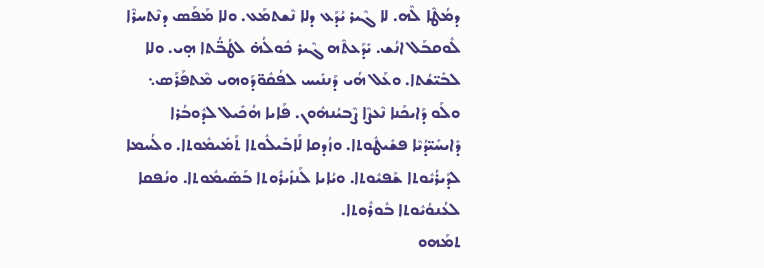ܕܡܳܛܶܐ ܠܶܗ. ܠܐ ܓܶܝܪ ܝܳܕܰܥ ܕܠܐ ܢܶܫܬܡܰܥ. ܘܠܐ ܡܰܦܰܣ ܕܢܶܬܚܪܶܐ ܠܽܘܩܒܰܠ ܐܢܳܫ. ܝܺܕܰܥܬܶܗ ܓܶܝܪ ܟܽܘܠܳܗ̇ ܠܛܳܒ̈ܳܬܐ ܗ̣ܝ. ܘܠܐ ܠܒܺܝ̈ܫܳܬܐ. ܘܥܰܠ ܗܳܝ ܕܰܢܢܺܝܚ ܠܦܳܩܽܘ̈ܕܰܘܗܝ ܡܶܬܦܰܪܰܣ܆ ܘܠܰܘ ܕܰܐܝܟܰܢܐ ܢܶܥܨܶܐ ܨܶܒܝܳܢܗܽܘܢ. ܦܰܐܝܐ ܗܳܟܺܝܠ ܠܕܽܘܒܳܪܐ ܕܺܐܝܚܺܝ̈ܕܳܝܶܐ ܦܫܺܝܛܽܘܬܐ. ܘܙܳܕܩܐ ܠܰܐܒܺܝܠܽܘܬܐ ܬܰܡܺܝܡܽܘܬܐ. ܘܠܳܚܡܐ ܠܕܰܝܪܳܝܽܘܬܐ ܫܰܦܝܽܘܬܐ. ܘܝܳܐܝܐ ܠܰܢܙܺܝܪܽܘܬܐ ܒܰܣܺܝܡܽܘܬܐ. ܘܢܳܦܩܐ ܠܥܳܢܘܳܝܽܘܬܐ ܒܽܘܪܽܘܬܐ.
ܬܡܰܗܘ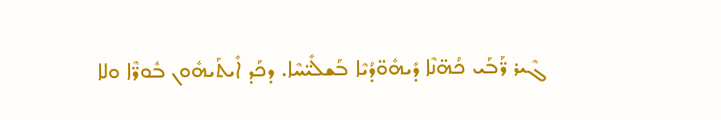ܓܶܝܪ ܪ̈ܰܒܰܝ ܟܳܗ̈ܢܶܐ ܕܺܝܗܽܘ̈ܕܳܝܶܐ ܒܰܫܠܺܝ̈ܚܶܐ. ܕܟܰܕ ܐܺܝܬܰܝܗܽܘܢ ܒܽܘܪ̈ܶܐ ܘܠܐ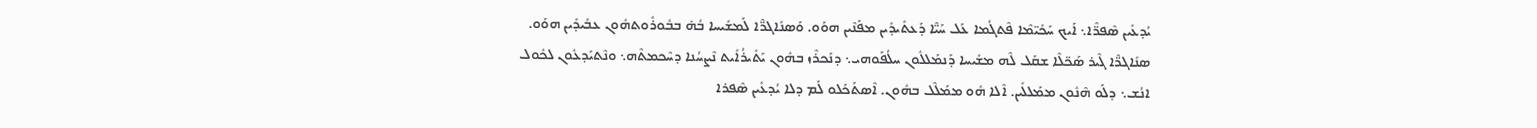ܝܳܕܥܺܝܢ ܣܶܦܪ̈ܶܐ܆ ܐܰܝܟ ܚܰܟܺܝ̈ܡܶܐ ܦܶܬܓܳܡܐ ܥܰܠ ܚܰܝ̈ܶܐ ܕܰܥܬܺܝܕܺܝܢ ܡܦܰܢܶܝܢ ܗܘܰܘ. ܘܰܣܢܺܐܓܖ̈ܶܐ ܠܰܡܫܺܝܚܐ ܒܳܗ̇ ܒܒܽܘܪܽܘܬܗܽܘܢ ܥܒܺܝܕܺܝܢ ܗܘܰܘ. ܣܢܺܐܓܖ̈ܶܐ ܓܶܝܪ ܣܰܟ̈ܠܶܐ ܫܩܰܠ ܠܶܗ ܡܫܺܝܚܐ ܕܰܢܡܰܠܠܽܘܢ ܚܠܳܦܰܘܗܝ܆ ܕܢܰܟܪܶܙ ܒܗܽܘܢ ܝܰܬܺܝܪܳܐܺܝܬ ܢܶܨܚܳܢܐ ܕܚܶܟܡܬܶܗ܆ ܘܢܶܬܝܰܕܥܽܘܢ ܠܟܽܘܠ ܐܢܳܫ܆ ܕܠܰܘ ܗܶܢܽܘܢ ܡܡܰܠܠܺܝܢ. ܐܶܠܐ ܗܽܘ ܡܡܰܠܶܠ ܒܗܽܘܢ. ܐܶܣܬܰܟܰܠܘ ܠܰܡ ܕܠܐ ܝܳܕܥܺܝܢ ܣܶܦܪܐ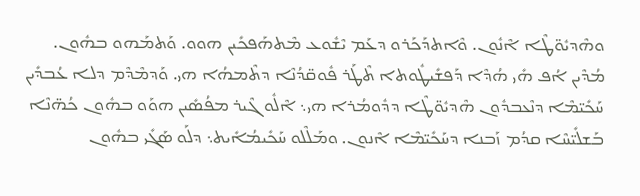ܘܗܶܕܝܽܘ̈ܛܶܐ ܐܶܢܽܘܢ. ܘܶܐܬܕܰܟܰܪܘ ܕܥܰܡ ܝܶܫܽܘܥ ܡܶܬܗܰܦܟܺܝܢ ܗܘܘ. ܘܰܬܡܰܗܘ ܒܗܽܘܢ.
ܡܳܕܶܝܢ ܐܳܦ ܗܺܝ ܗܳܕܶܐ ܕܰܦܫܺܝܛܽܘܬܐ ܬܶܛܰܪ ܦܽܘܩ̈ܕܳܢܶܐ ܕܬܶܡܗܳܐ ܗܝ. ܘܰܕܡܶܕܶܡ ܕܠܐ ܥܳܒܕܺܝܢ ܚܰܟܺܝ̈ܡܶܐ ܕܢܶܥܒܕܽܘܢ ܗܶܕܝܽܘ̈ܛܶܐ ܕܕܽܘܡܳܪܐ ܗܝ܆ ܐܶܠܽܘ ܓܶܝܪ ܡܦܳܣܺܝܢ ܗܘܰܘ ܒܗܽܘܢ ܟܳܗ̈ܢܶܐ ܒܰܫܠܺܝ̈ܚܶܐ ܩܕܳܡ ܙܰܒܢܐ ܕܚܰܟܺܝ̈ܡܶܐ ܐܶܢܘܢ. ܘܡܰܠܶܠܘ ܚܰܟܺܝܡܳܐܺܝܬ܆ ܕܠܰܘ ܣܰܓܺܝ ܒܗܽܘܢ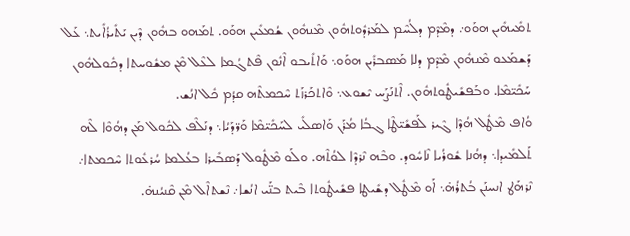ܬܡܺܝܗܺܝܢ ܗܘܰܘ܇ ܕܡܶܕܶܡ ܕܠܳܚܶܡ ܠܡܰܪܕܽܘܬܗܽܘܢ ܡܶܢܗܽܘܢ ܫܳܡܥܺܝܢ ܗܘܰܘ. ܬܡܰܗܘ ܒܗܽܘܢ ܕܶܝܢ ܝܰܬܺܝܪܳܐܺܝܬ܆ ܥܰܠ ܕܰܫܡܰܥܘ ܡܶܢܗܽܘܢ ܡܶܕܶܡ ܕܠܐ ܡܰܣܒܪܺܝܢ ܗܘܰܘ܆ ܘܰܐܬܺܝܒܘ ܐܶܢܽܘܢ ܦܶܬܓܳܡܐ ܠܥܶܠ ܡܶܢ ܡܫܽܘܚܬܐ ܕܟܽܘܠܗܽܘܢ ܚܰܟܺܝ̈ܡܶܐ. ܘܒܰܦܫܺܝܛܽܘܬܗܽܘܢ. ܐܶܬܢܰܨܰܚ ܝܶܫܘܥ܆ ܘܶܐܬܟܰܪܙܰܬ ܚܶܟܡܬܶܗ ܩܕܳܡ ܟܽܠ ܐܢܳܫ.
ܘܳܐܦ ܡܶܛܽܠ ܗܳܕܶܐ ܓܶܝܪ ܠܰܦܫܺܝ̈ܛܶܐ ܓܒܳܐ ܡܳܪܰܢ ܘܰܐܣܠܺܝ ܠܚܰܟܺܝ̈ܡܶܐ ܘܰܪ̈ܕܰܝܳܐ܆ ܕܢܰܠܶܦ ܠܟܽܘܠ ܡܰܢ ܕܗܳܘܶܐ ܠܶܗ ܬܰܠܡܺܝܕܐ܆ ܕܗܳܢܐ ܫܽܘܪܳܝܐ ܢܶܐܚܽܘܕ. ܘܒܶܗ ܢܶܪܕܶܐ ܠܘܳܬܶܗ. ܘܠܰܘ ܡܶܛܽܘܠ ܕܰܣܒܺܝܪܐ ܒܥܳܠܡܐ ܚܳܪܥܽܘܬܐ ܚܶܟܡܬܐ܇ ܢܶܪܗܰܛ ܐܢܚܢܰܢ ܒܳܬܪܳܗ̇܆ ܐܰܘ ܡܶܛܽܠ ܕܫܺܝܛܐ ܦܫܺܝܛܽܘܬܐ ܒܶܝܬ ܒܢ̈ܰܝ ܐܢܳܫܐ܇ ܢܶܫܬܐܶܠ ܡܶܢ ܩܶܢܝܳܢܗ̇.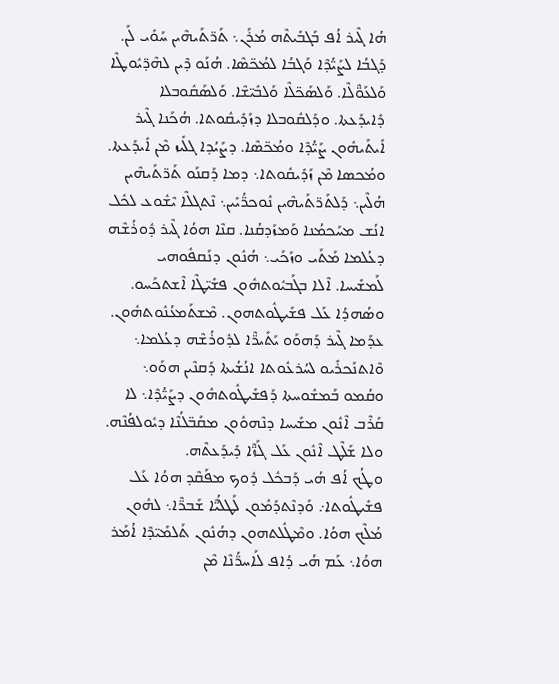ܗܳܐ ܓܶܝܪ ܐܳܦ ܒܰܓܒܺܝܬܶܗ ܡܳܪܰܢ܆ ܬܰܪ̈ܬܰܝܗܶܝܢ ܚܰܘܺܝ ܠܰܢ. ܕܰܓܒܳܐ ܠܨܰܝ̈ܳܕܶܐ ܘܰܓܒܳܐ ܠܡܳܟ̈ܣܶܐ. ܗܳܢܰܘ ܕܶܝܢ ܠܗܶܕ̈ܝܽܘܛܶܐ ܘܰܠܥܰܘ̈ܶܠܶܐ. ܘܰܠܣܰܟ̈ܠܶܐ ܘܰܠܒܺܝ̈ܫܶܐ. ܘܰܠܣܰܩܽܘܒܠܐ ܕܺܐܝܕܰܥܬܐ. ܘܕܰܠܩܽܘܒܠܐ ܕܙܰܕܺܝܩܽܘܬܐ. ܗܳܟܰܢܐ ܓܶܝܪ ܐܺܝܬܰܝܗܽܘܢ ܨܰܝ̈ܳܕܶܐ ܘܡܳܟ̈ܣܶܐ. ܕܨܰܝܳܕܐ ܓܠܺܝܙ ܡܶܢ ܐܺܝܕܰܥܬܐ. ܘܡܳܟܣܐ ܡܶܢ ܙܰܕܺܝܩܽܘܬܐ܆ ܕܡܐ ܕܰܩܢܰܘ ܬܰܪ̈ܬܰܝܗܶܝܢ ܗܳܠܶܝܢ܆ ܕܰܠܬܰܪ̈ܬܰܝܗܶܝܢ ܢܽܘܟܪ̈ܳܝܺܝܢ܆ ܢܶܬܓܠܶܐ ܝܶܫܽܘܥ ܠܟܽܠ ܐܢܳܫ ܡܚܰܟܡܳܢܐ ܘܰܡܙܰܕܩܳܢܐ. ܩܢܶܐ ܗܘܳܐ ܓܶܝܪ ܕܽܘܪܳܫܶܗ ܕܥܳܠܡܐ ܡܰܬܰܝ ܘܙܰܟܰܝ܆ ܗܳܢܽܘܢ ܕܢܰܩܦܽܘܗܝ ܠܰܡܫܺܝܚܐ. ܐܶܠܐ ܒܓܰܒܝܽܘܬܗܽܘܢ ܦܫܺܝ̈ܛܶܐ ܐܶܫܬܟܰܚܘ. ܘܣܳܗܕܳܐ ܥܰܠ ܦܫܺܝܛܽܘܬܗܘܢ. ܡܶܫܬܰܡܥܳܢܽܘܬܗܽܘܢ. ܥܕܰܡܐ ܓܶܝܪ ܕܰܗܘܰܘ ܝܰܬܺܝܪ̈ܶܐ ܠܕܽܘܪܳܫܶܗ ܕܥܳܠܡܐ܆ ܘܶܐܬܢܰܟܪܺܝܘ ܠܚܳܪܥܽܘܬܐ ܐܢܳܫܳܝܬܐ ܕܰܩܢܶܝܢ ܗܘܰܘ܆ ܘܩܳܡܘ ܒܰܡܫܽܘܚܬܐ ܕܰܦܫܺܝܛܽܘܬܗܽܘܢ ܕܨܰܝ̈ܳܕܶܐ܆ ܠܐ ܩܰܪܶܒ ܐܶܢܽܘܢ ܡܫܺܝܚܐ ܕܢܶܗܘܽܘܢ ܡܩܰܒ̈ܠܳܢܶܐ ܕܝܽܘܠܦܳܢܶܗ. ܘܠܐ ܫܰܠܶܛ ܐܶܢܽܘܢ ܥܰܠ ܓܰܙ̈ܶܐ ܕܺܝܕܰܥܬܶܗ.
ܘܛܳܟ ܐܳܦ ܗܳܝ ܕܰܒܟܽܠ ܕܽܘܟ ܡܦܰܩܶܕ ܗܘܳܐ ܥܰܠ ܦܫܺܝܛܽܘܬܐ܇ ܘܰܕܢܶܬܕܰܡܽܘܢ ܠܰܛܠܳܝ̈ܶܐ ܫܰܒܪ̈ܶܐ܆ ܠܗܽܘܢ ܡܳܠܶܟ ܗܘܳܐ. ܘܡܶܛܽܠܬܗܘܢ ܕܗܳܢܽܘܢ ܬܰܠܡܺܝ̈ܕܶܐ ܐܳܡܰܪ ܗܘܳܐ܆ ܥܰܡ ܗܳܝ ܕܳܐܦ ܠܰܐܚܪ̈ܳܢܶܐ ܡܶܢ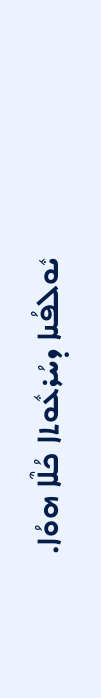ܝܽܘܠܦܳܢܐ ܕܚܳܪܥܽܘܬܐ ܟܳܠܶܐ ܗܘܳܐ.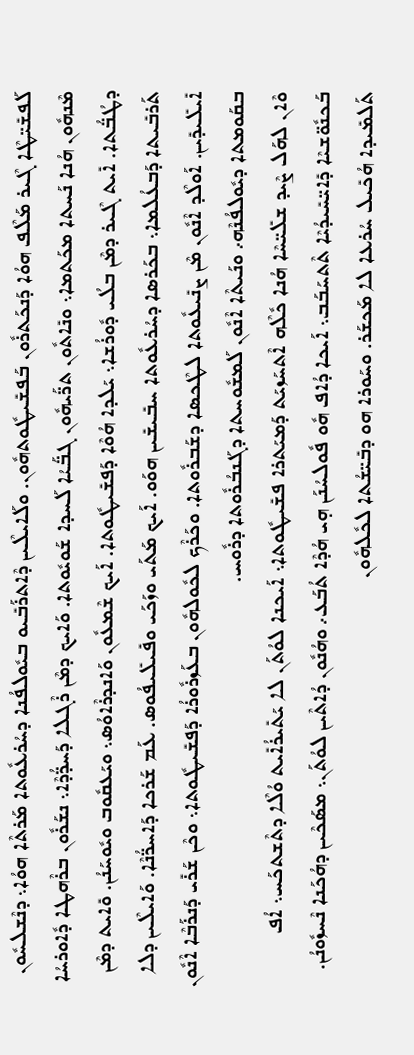ܠܰܦܫܺܝ̈ܛܶܐ ܓܶܝܪ ܡܰܠܶܦ ܗܘܳܐ ܕܰܢܟܰܬܪܽܘܢ ܒܰܦܫܺܝܛܽܘܬܗܽܘܢ. ܘܠܰܐܝܠܶܝܢ ܕܶܐܬܪܰܒܺܝܘ ܒܝܽܘܠܦܳܢܐ ܕܚܳܪܥܽܘܬܐ ܡܰܪܬܶܐ ܗܘܳܐ܆ ܕܢܶܫܠܚܽܘܢ ܡܶܢܗܽܘܢ ܗܳܢܐ ܢܰܚܬܐ ܡܟܰܬܡܐ܆ ܘܢܺܐܬܽܘܢ ܬܪ̈ܰܝܗܽܘܢ ܓܒ̈ܰܝܳܐ ܠܰܚܕܐ ܫܰܘܝܽܘܬܐ. ܘܰܐܝܟ ܕܡܶܢ ܪܶܓܠܐ ܕܰܚܕ̈ܳܕܶܐ܆ ܢܫܰܪܽܘܢ ܒܪܶܗܛܐ ܕܽܐܘܪܚܳܐ ܕܛܳܒ̈ܳܬܐ. ܐܺܝܬ ܓܶܝܪ ܕܡܶܢ ܒܠܳܝ ܕܽܘܪܳܫܐ܆ ܝܰܠܕܐ ܗܳܘܶܐ ܕܰܦܫܺܝܛܽܘܬܐ. ܐܰܝܟ ܫܶܡܥܽܘܢ ܘܰܐܢܕܪܶܐܘܳܣ܆ ܘܝܰܥܩܽܘܒ ܘܝܽܘܚܰܢܳܢ. ܘܺܐܝܬ ܕܡܶܢ ܬܰܪܒܺܝܬܐ ܕܰܒܥܳܠܡܐ܆ ܒܟܰܪܣܐ ܕܚܳܪܥܽܘܬܐ ܚܒܺܝܫܺܝܢ ܗܘܰܘ. ܐܰܝܟ ܡܰܬܰܝ ܘܙܰܟܰܝ ܘܦܺܝܠܺܝܦܳܘܣ. ܥܰܡ ܫܰܪܟܐ ܕܰܐܚܪ̈ܳܢܶܐ. ܘܰܐܝܠܶܝܢ ܕܠܐ ܐܺܝܠܺܝܕܺܝܢ. ܐܰܘܠܶܕ ܐܶܢܽܘܢ ܡܶܢ ܨܢܺܝܥܽܘܬܐ ܠܛܶܟܣܐ ܕܫܰܒܪܽܘܬܐ. ܘܟܰܪܶܟ ܠܟܽܘܠܗܽܘܢ ܒܥܰܙܪܽܘܪܳܐ ܕܰܦܫܺܝܛܽܘܬܐ܆ ܘܟܶܢ ܫܰܪܺܝ ܕܰܢܪܰܒܶܐ ܐܶܢܽܘܢ ܒܩܰܘܡܬܐ ܕܝܽܘܠܦܳܢܶܗ܇ ܘܢܰܝܬܶܐ ܐܶܢܽܘܢ ܠܰܡܫܽܘܚܬܐ ܕܓܰܢܒܳܪܽܘܬܐ ܕܪܽܘܚ.
ܘܶܐܢ ܠܗܰܠ ܨܶܝܕ ܫܠܺܝ̈ܚܶܐ ܗܳܢܐ ܟܽܠܶܗ ܐܶܬܚܰܙܝܰܬ ܕܰܡܝܰܬܪܐ ܦܫܺܝܛܽܘܬܐ܆ ܐܰܝܟܢܐ ܠܘܳܬܰܢ ܠܐ ܝܰܬܺܝܪܳܐܺܝܬ ܘܳܠܶܐ ܕܬܶܫܬܟܰܚ܆ ܐܳܦ ܒܰܟܢܽܘ̈ܫܝܶܐ ܕܺܐܝ̈ܚܺܝܕܳܝܶܐ ܬܶܬܚܰܒܰܒ܆ ܐܰܝܟܐ ܕܳܐܦ ܗܽܘ ܦܽܘܠܚܳܢܰܢ ܗ̣ܝ ܗܳܕܶܐ ܬܳܒܰܥ܇ ܘܗܳܢܽܘܢ ܕܳܐܬܶܝܢ ܠܘܳܬܰܢ܆ ܡܣܰܟܶܝܢ ܕܗܳܟܰܢܐ ܢܶܚܙܽܘܢܳܢ.
ܬܰܠܡܺܝܕܐ ܗܳܟܺܝܠ ܚܳܪܥܐ ܠܐ ܡܰܟܫܰܪ. ܘܚܰܘܪܐ ܗܘ ܕܒܺܝ̈ܫܳܬܐ ܠܟܽܠܗܽܘܢ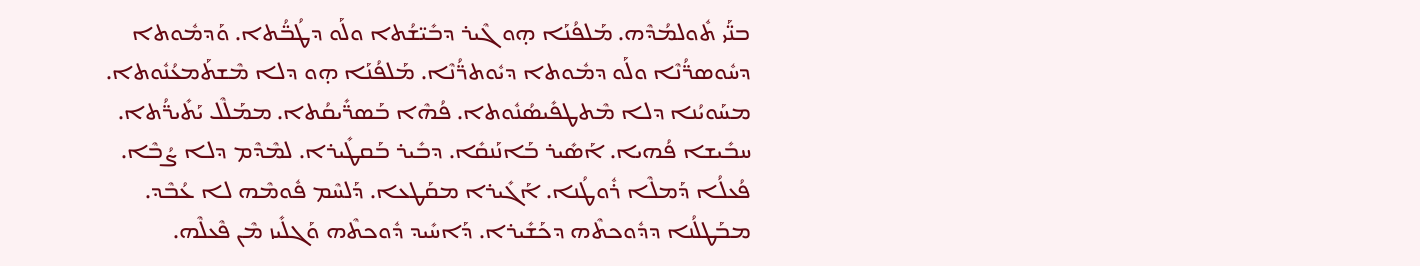ܒܢ̈ܰܝ ܬܽܘܠܡܳܕܶܗ. ܡܰܠܦܳܢܰܐ ܗ̣ܘ ܓܶܝܪ ܕܒܺܝ̈ܫܳܬܐ ܘܠܰܘ ܕܛܳܒ̈ܳܬܐ. ܘܰܕܡܽܘܬܐ ܕܚܽܘܣܪ̈ܳܢܶܐ ܘܠܰܘ ܕܡܽܘܬܐ ܕܝܽܘܬܪ̈ܳܢܶܐ. ܡܰܠܦܳܢܰܐ ܗ̣ܘ ܕܠܐ ܡܶܫܬܰܡܥܳܢܽܘܬܐ. ܡܚܰܘܝܳܢܐ ܕܠܐ ܡܶܬܛܦܺܝܣܳܢܽܘܬܐ. ܦܳܗܶܐ ܒܰܣܪ̈ܺܝܩܳܬܐ. ܡܡܰܠܶܠ ܝܰܬܺܝܪ̈ܳܬܐ. ܚܒܺܝܫܐ ܦܳܗܝܐ. ܐܰܣܺܝܪ ܒܰܐܢܰܢܩܺܐ. ܕܒܺܝܪ ܒܰܩܛܺܝܪܐ. ܠܡܶܕܶܡ ܕܠܐ ܨܳܒܶܐ. ܦܳܥܠܳܐ ܕܰܡܠܶܐ ܪܽܘܛܳܢܐ. ܐܰܓܺܝܪܐ ܡܩܰܛܥܐ. ܕܰܠܚܶܡ ܦܽܘܡܶܗ ܠܐ ܥܳܒܶܕ. ܡܒܰܛܠܳܢܐ ܕܕܽܘܟܬܶܗ ܕܟܰܫܺܝܪܐ. ܕܰܐܚܺܝܕ ܕܽܘܟܬܶܗ ܘܰܓܠܺܝܙ ܡܶܢ ܦܶܥܠܶܗ.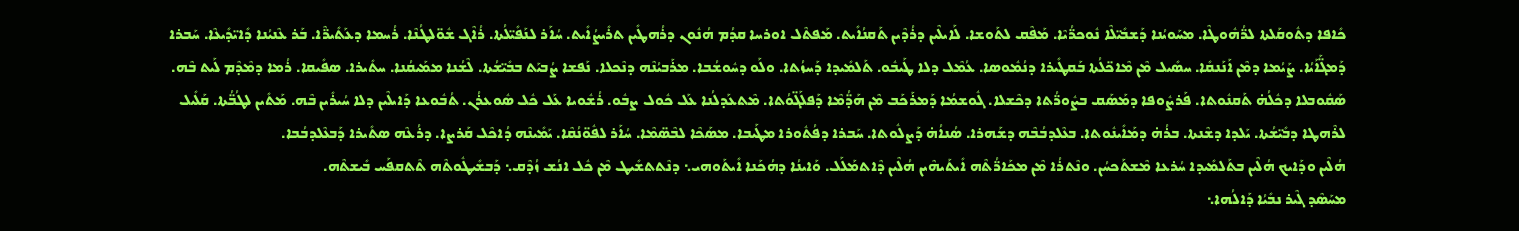ܟܺܐܦܐ ܕܬܽܘܩܰܠܬܐ ܠܪ̈ܳܗܽܘܛܶܐ. ܡܚܰܘܝܳܢܐ ܕܰܫܒܺܝ̈ܠܶܐ ܢܽܘܟܪ̈ܳܝܶܐ. ܡܰܦܶܩ ܠܬܰܘܫܐ. ܠܰܐܝܠܶܝܢ ܕܪܳܕܶܝܢ ܬܰܩܢܳܐܺܝܬ. ܡܰܦܬܶܠ ܐܘܪܚܐ ܩܕܳܡ ܗܳܢܽܘܢ ܕܪܳܗܛܺܝܢ ܬܪܺܝܨܳܐܺܝܬ. ܚܳܐܰܪ ܠܢܰܦܺܝ̈ܠܳܬܐ. ܪܳܐܶܓ ܫܽܘ̈ܠܛܳܢܶܐ. ܪܳܚܡܐ ܕܥܰܬܺܝܪ̈ܶܐ. ܒܰܪ ܥܶܢܝܳܢܐ ܕܺܐܝ̈ܕܺܝܥܶܐ. ܚܰܒܪܐ ܕܰܡܓ̈ܰܐܰܝܳܐ. ܨܰܝܳܡܐ ܕܡܶܢ ܐܰܢܰܢܩܺܐ. ܚܣܺܝܠ ܡܶܢ ܡܶܐܟ̈ܠܳܬܐ ܒܰܩܛܺܝܪܐ ܕܢܳܡܽܘܣܐ. ܥܳܡܶܠ ܕܠܐ ܛܰܝܒܽܘ. ܬܰܠܡܺܝܕܐ ܕܰܚܙܳܬܐ. ܘܠܰܘ ܕܚܽܘܫܳܒܐ. ܡܪܰܒܝܳܢܶܗ ܕܢܶܟܠܐ. ܢܰܦܫܐ ܨܳܒܝܰܬ ܒܒܺܝ̈ܫܳܬܐ. ܠܶܫܳܢܐ ܡܡܰܝܩܳܢܐ. ܚܬܺܝܪܐ. ܣܦܺܝܩܐ. ܪܳܡܐ ܕܡܶܕܶܡ ܠܰܝܬ ܒܶܗ. ܣܰܩܽܘܒܠܐ ܕܟܽܠܳܗ̇ ܬܰܩܢܽܘܬܐ. ܦܰܪܨܽܘܦܐ ܕܡܰܣܰܩ ܒܨܽܘܪ̈ܳܬܐ ܕܟܶܫܠܐ. ܓܽܘܫܡܳܐ ܕܰܡܪܰܟܰܒ ܡܶܢ ܗܰܕ̈ܳܡܶܐ ܕܰܦܠܰܓ̈ܘܳܬܐ. ܡܶܬܥܰܕܠܳܢܐ ܥܰܠ ܟܽܘܠ ܨܒܽܘ. ܪܳܫܽܘܝܐ ܥܰܠ ܟܽܠ ܣܽܘܥܪܳܢ. ܬܳܒܽܘܥܐ ܕܰܐܝܠܶܝܢ ܕܠܐ ܚܳܝܪܺܝܢ ܒܶܗ. ܡܰܬܺܝܢ ܠܛܳܒ̈ܳܬܐ. ܩܰܠܺܝܠ ܠܪܶܗܛܐ ܕܒܺܝ̈ܫܳܬܐ. ܝܰܠܕܐ ܕܫܶܢܬܐ. ܒܪܳܗ̇ ܕܡܰܐܺܝܢܽܘܬܐ. ܒܥܶܠܕܒܳܒܶܗ ܕܫܰܗܪܐ. ܣܳܢܐܳܗ̇ ܕܰܨܠܽܘܬܐ. ܚܰܒܪܐ ܕܦܳܬܽܘܪܐ ܡܛܰܝܒܐ. ܡܣܰܟܶܐ ܠܒܶܣ̈ܡܶܐ. ܚܳܐܰܪ ܠܦܽܘ̈ܢܳܩܶܐ. ܝܰܡܺܝܢܶܗ ܕܳܐܟܶܠ ܩܰܪܨܐ. ܕܪܳܥܶܗ ܣܬܺܝܪܐ ܕܰܒܥܶܠܕܒܳܒܐ.
ܗܳܠܶܝܢ ܘܕܰܐܝܟ ܗܳܠܶܝܢ ܒܬܰܠܡܺܝܕܐ ܚܳܪܥܐ ܡܶܫܬܰܟܚܳܢ. ܘܢܶܬܪܳܐ ܡܶܢ ܡܟܰܐܪ̈ܳܬܶܗ ܐܺܝܬܰܝܗܶܝܢ ܗܳܠܶܝܢ ܕܶܐܬܡܰܠܰܠ. ܘܰܐܝܢܳܐ ܕܗܳܟܰܢܐ ܐܺܝܬܰܘܗܝ܆ ܕܢܶܬܬܫܺܝܛ ܡܶܢ ܟܽܠ ܐܢܳܫ ܙܳܕܶܩ܆ ܕܰܒܫܺܝܛܽܘܬܶܗ ܬܶܬܩܦܰܚ ܒܺܝܫܬܶܗ.
ܡܚܰܣܶܕ ܓܶܝܪ ܢܒܺܝܳܐ ܕܰܐܠܳܗܐ܆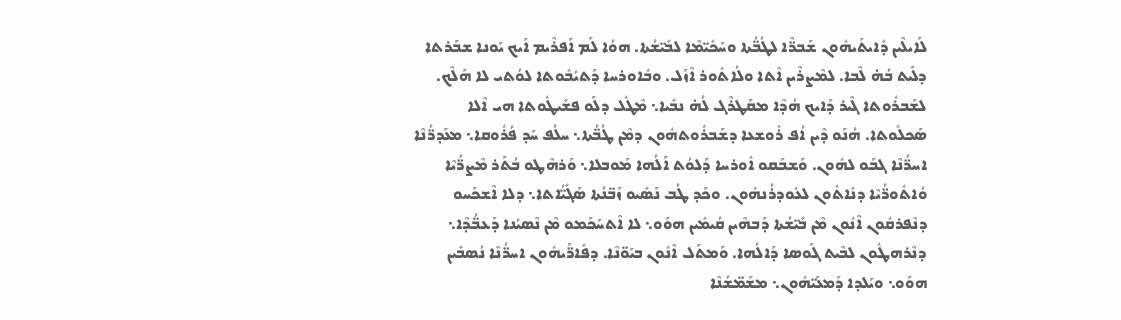ܠܰܐܝܠܶܝܢ ܕܺܐܝܬܰܝܗܽܘܢ ܫܰܒܪ̈ܶܐ ܠܛܳܒ̈ܳܬܐ ܘܚܰܟܺܝ̈ܡܶܐ ܠܒܺܝ̈ܫܳܬܐ. ܗܘܳܐ ܠܰܡ ܐܰܦܪܶܝܡ ܐܰܝܟ ܝܰܘܢܐ ܫܒܰܪܬܐ ܕܠܰܝܬ ܒܳܗ̇ ܠܶܒܐ. ܠܡܶܨܪܶܝܢ ܐܶܬܐ ܘܠܳܐܬܽܘܪ ܐܶܙܰܠ. ܘܒܽܐܘܪܚܐ ܕܰܬܝܳܒܽܘܬܐ ܠܘܳܬܝ ܠܐ ܗܰܠܶܟ. ܠܫܰܒܪܽܘܬܐ ܓܶܝܪ ܕܰܐܝܟ ܗܳܕܶܐ ܡܩܰܛܪܶܓ ܠܳܗ̇ ܢܒܺܝܐ܆ ܡܶܛܽܠ ܕܠܰܘ ܦܫܺܝܛܽܘܬܐ ܗܝ ܐܶܠܐ ܣܰܟܠܽܘܬܐ. ܗܳܢܰܘ ܕܶܝܢ ܐܳܦ ܪܽܘܫܥܐ ܕܫܰܒܪܽܘܬܗܽܘܢ ܕܡܶܢ ܛܳܒ̈ܳܬܐ܆ ܚܠܳܦ ܚܰܕ ܦܳܪܽܘܩܐ܆ ܡܥܰܕܪ̈ܳܢܶܐ ܐܚܪ̈ܳܢܶܐ ܓܒܰܘ ܠܗܽܘܢ. ܘܰܫܒܰܩܘ ܐܽܘܪܚܐ ܕܰܠܘܳܬ ܐܰܠܳܗܐ ܡܰܘܒܠܐ܆ ܘܰܪܗܶܛܘ ܒܳܬܰܪ ܡܶܨܪ̈ܳܝܶܐ ܘܳܐܬܽܘܪ̈ܳܝܶܐ ܕܢܺܐܬܽܘܢ ܠܥܽܘܕܪܳܢܗܽܘܢ. ܘܟܰܕ ܛܳܒ ܢܰܣܺܝܘ ܙܰܒ̈ܢܳܬܐ ܣܰܓܺܝ̈ܳܐܬܐ܆ ܕܠܐ ܐܶܫܟܰܚܘ ܕܢܶܦܪܩܽܘܢ ܐܶܢܽܘܢ ܡܶܢ ܒܺܝ̈ܫܳܬܐ ܕܰܒܗܶܝܢ ܩܳܝܡܺܝܢ ܗܘܰܘ܆ ܠܐ ܐܶܬܚܰܟܰܡܘ ܡܶܢ ܢܶܣܝܳܢܐ ܕܰܥܒ̈ܳܕܶܐ܆ ܕܢܶܪܗܛܽܘܢ ܠܒܶܝܬ ܓܰܘܣܐ ܕܰܐܠܳܗܐ. ܘܰܡܬܰܠ ܐܶܢܽܘܢ ܒܝܰܘ̈ܢܶܐ. ܕܦܺܐܪ̈ܰܝܗܽܘܢ ܐܚܪ̈ܳܢܶܐ ܢܳܣܒܺܝܢ ܗܘܰܘ܆ ܘܝܰܠܕܐ ܕܰܡܥܰܝ̈ܗܽܘܢ܆ ܡܫܰܡ̈ܫܳܢܶܐ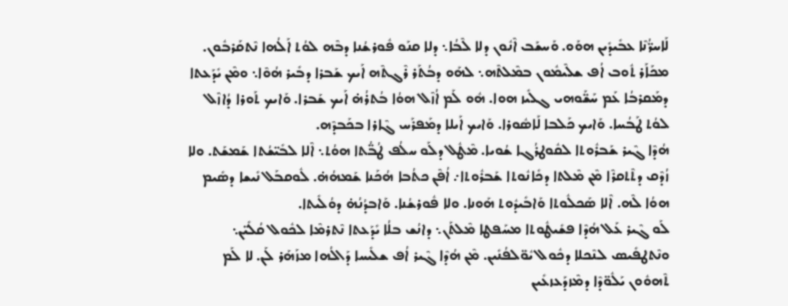ܠܰܐܚܪ̈ܳܢܶܐ ܥܒܺܝܕܺܝܢ ܗܘܰܘ. ܘܰܚܫܰܒ ܐܶܢܽܘܢ ܕܠܐ ܠܶܒܳܐ܆ ܕܠܐ ܩܢܰܘ ܦܽܘܪܫܳܢܐ ܕܒܶܗ ܠܘܳܬ ܐܰܠܳܗܐ ܢܶܬܩܰܪܒܽܘܢ.
ܡܟܰܐܰܪ ܬܽܘܒ ܐܳܦ ܫܠܶܝܡܽܘܢ ܒܡܶܠܬܶܗ܆ ܠܗܰܘ ܕܒܳܬܰܪ ܪܶܓܬܶܗ ܐܰܝܟ ܫܰܒܪܐ ܕܒܺܝܪ ܗܳܘܶܐ܆ ܘܡܶܢ ܝܺܕܰܥܬܐ ܕܡܰܩܪܒܳܐ ܥܰܡ ܚܰܫ̈ܰܘܗܝ ܓܠܺܝܙ ܗܘܐ. ܗܽܘ ܠܰܡ ܐܳܙܶܠ ܗܘܳܐ ܒܳܬܪܳܗ̇ ܐܰܝܟ ܫܰܒܪܐ. ܘܰܐܝܟ ܬܰܘܪܐ ܕܳܐܙܶܠ ܠܘܳܬ ܛܰܒܳܚܐ. ܘܰܐܝܟ ܟܰܠܒܐ ܠܰܐܣܽܘܪܐ. ܘܰܐܝܟ ܐܰܝܠܐ ܕܡܰܦܪܰܚ ܓܶܐܪܐ ܒܟܰܒܕܶܗ.
ܗܳܕܶܐ ܓܶܝܪ ܫܰܒܪܽܘܬܐ ܠܩܽܘܛܪܳܓܐ ܫܳܘܝܐ. ܡܶܛܽܠ ܕܠܰܘ ܚܠܳܦ ܛܳܒ̈ܳܬܐ ܗܘܳܬ܆ ܐܶܠܐ ܠܒܺܝ̈ܫܳܬܐ ܫܰܡܫܰܬ. ܘܠܐ ܙܳܕܶܩ ܕܬܶܬܩܪܶܐ ܡܶܢ ܡܶܠܬܐ ܕܟܺܐܢܽܘܬܐ ܫܰܒܪܽܘܬܐ܇ ܐܳܦܶܢ ܟܬܳܒܐ ܗܳܟܰܢܐ ܫܰܡܗܳܗ̇. ܠܽܘܩܒܰܠ ܢܺܝܫܐ ܕܣܺܝܡ ܗܘܳܐ ܠܶܗ. ܐܶܠܐ ܣܰܟܠܽܘܬܐ ܘܰܐܒܺܝܕܽܘܬ ܗܰܘܢܐ. ܘܠܐ ܦܽܘܪܫܳܢܐ. ܘܰܐܒܕܳܢܳܗ̇ ܕܘܳܠܺܝܬܐ.
ܠܰܘ ܓܶܝܪ ܥܰܠ ܗܳܕܶܐ ܦܫܺܝܛܽܘܬܐ ܡܚܰܦܛܐ ܡܶܠܬܰܢ܆ ܕܐܢܳܫ ܒܠܳܐ ܝܺܕܰܥܬܐ ܢܶܬܪܡܶܐ ܠܟܽܘܠ ܩܳܠܺܝ̈ܢ܆ ܘܢܶܬܛܦܺܝܣ ܠܢܶܟܠܐ ܕܟܽܘܠ ܝܽܘ̈ܠܦܳܢܺܝܢ. ܡܶܢ ܗܳܕܶܐ ܓܶܝܪ ܐܳܦ ܫܠܺܝܚܐ ܕܰܐܠܳܗܐ ܡܙܰܗܰܪ ܠܰܢ. ܠܐ ܠܰܡ ܬܶܗܘܽܘܢ ܝܰܠܽܘ̈ܕܶܐ ܕܡܶܙܕܰܥܙܥܺܝܢ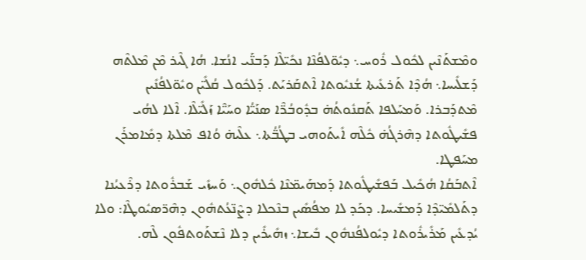ܘܡܶܫܬܰܢܶܝܢ ܠܟܽܘܠ ܪܽܘܚ܆ ܕܝܽܘ̈ܠܦܳܢܶܐ ܢܟܺܝ̈ܠܶܐ ܕܰܒܢ̈ܰܝ ܐܢܳܫܐ. ܗܳܐ ܓܶܝܪ ܡܶܢ ܡܶܠܬܶܗ ܕܰܫܠܺܝܚܐ܆ ܗܳܕܶܐ ܬܰܪܥܺܝܬܐ ܫܳܢܝܽܘܬܐ ܐܶܬܩܰܪܝܰܬ. ܕܰܠܟܽܘܠ ܩܳܠܺܝ̈ܢ ܘܝܽܘ̈ܠܦܳܢܺܝܢ ܡܶܬܕܰܒܪܐ. ܘܰܡܚܰܠܦܐ ܬܰܩܢܽܘܬܳܗ̇ ܒܕܽܘܒܳܪ̈ܶܐ ܣܢܰܝ̈ܳܐ ܘܚܰܝ̈ܶܐ ܙܰܠܺܝ̈ܠܶܐ. ܐܶܠܐ ܠܗܳܝ ܦܫܺܝܛܽܘܬܐ ܕܗܶܪܓܳܗ̇ ܟܽܠܶܗ ܐܺܝܬܰܘܗܝ ܒܛܳܒ̈ܳܬܐ܆ ܥܠܶܝܗ̇ ܘܳܐܦ ܡܶܠܬܐ ܕܡܺܐܡܪܰܢ ܡܚܰܦܛܐ.
ܐܶܬܒܰܩܳܐ ܗܳܟܺܝܠ ܒܰܦܫܺܝܛܽܘܬܐ ܕܰܡܗܰܝܡ̈ܢܶܐ ܟܽܠܗܽܘܢ܆ ܘܰܚܙܺܝ ܫܰܒܪܽܘܬܐ ܕܪܶܥܝܳܢܐ ܕܬܰܠܡܺܝ̈ܕܶܐ ܕܰܡܫܺܝܚܐ. ܕܟܰܕ ܠܐ ܡܦܳܣܺܝܢ ܒܢܶܟܠܐ ܕܨܶܢ̈ܥܳܬܗܽܘܢ ܕܗܶܪ̈ܣܝܽܘܛܶܐ: ܘܠܐ ܝܳܕܥܺܝܢ ܡܰܪܺܝܪܽܘܬܐ ܕܝܽܘܠܦܳܢܗܽܘܢ ܒܺܝܫܐ܆ ܙܗܺܝܪܺܝܢ ܕܠܐ ܢܶܫܬܰܘܬܦܽܘܢ ܠܶܗ.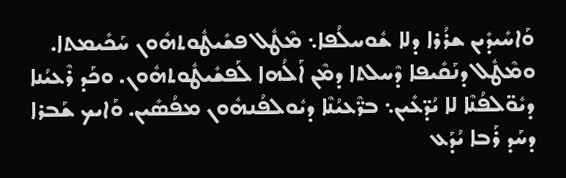ܘܰܐܚܺܝܕܺܝܢ ܫܪܳܪܐ ܕܠܐ ܫܽܘܚܠܳܦܐ܆ ܡܶܛܽܠ ܦܫܺܝܛܽܘܬܗܽܘܢ ܚܰܟܺܝܡܬܐ. ܘܡܶܛܽܠ ܕܢܰܩܺܝܦܐ ܕܶܚܠܬܐ ܕܡܶܢ ܐܰܠܳܗܐ ܠܰܦܫܺܝܛܽܘܬܗܽܘܢ. ܘܟܰܕ ܪܶܥܝܳܢܐ ܕܝܽܘ̈ܠܦܳܢܶܐ ܠܐ ܝܳܕ̈ܥܺܝܢ܆ ܒܪ̈ܶܥܝܳܢܶܐ ܕܝܽܘܠܦܳܢܗܽܘܢ ܡܦܳܣܺܝܢ. ܘܰܐܝܟ ܫܰܒܪܐ ܕܚܰܕ ܪܰܒܐ ܝܳܕܰܥ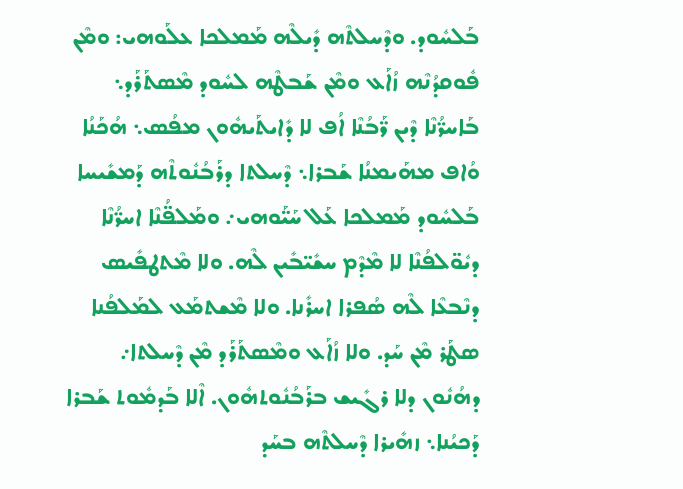ܒܰܠܚܽܘܕ. ܘܕܶܚܠܬܶܗ ܕܺܝܠܶܗ ܡܰܡܠܟܐ ܥܠܰܘܗܝ: ܘܡܶܢ ܦܽܘܩܕܳܢܶܗ ܙܳܐܰܥ ܘܡܶܢ ܫܰܒܛܶܗ ܠܚܽܘܕ ܡܶܣܬܰܪܰܕ܆ ܒܰܐܚܪ̈ܳܢܶܐ ܕܶܝܢ ܪ̈ܰܒܳܢܶܐ ܐܳܦ ܠܐ ܕܺܐܝܬܰܝܗܽܘܢ ܡܦܳܣ܆ ܗܳܟܰܢܳܐ ܘܳܐܦ ܡܗܰܝܡܢܳܐ ܫܰܒܪܐ܆ ܕܶܚܠܬܐ ܕܪܰܒܳܢܽܘܬܶܗ ܕܰܡܫܺܝܚܐ ܒܰܠܚܽܘܕ ܡܰܡܠܟܐ ܥܰܠ ܚܰܝ̈ܰܘܗܝ܇ ܘܡܰܠܦ̈ܳܢܶܐ ܐܚܪ̈ܳܢܶܐ ܕܝܽܘ̈ܠܦܳܢܶܐ ܠܐ ܡܶܕܶܡ ܚܫܺܝ̈ܒܺܝܢ ܠܶܗ. ܘܠܐ ܡܶܬܛܦܺܝܣ ܕܢܶܒܥܶܐ ܠܶܗ ܣܳܦܪܐ ܐܚܪܺܢܐ. ܘܠܐ ܡܶܫܬܡܰܥ ܠܡܰܠܦܳܢܐ ܣܛܰܪ ܡܶܢ ܚܰܕ. ܘܠܐ ܙܳܐܰܥ ܘܡܶܣܬܰܪܰܕ ܡܶܢ ܕܶܚܠܬܐ܇ ܕܗܳܢܽܘܢ ܕܠܐ ܪܓܺܝܫ ܒܪܰܒܳܢܽܘܬܗܽܘܢ. ܐܶܠܐ ܒܰܕܡܽܘܬ ܫܰܒܪܐ ܕܰܟܝܳܢܐ܆ ܙܗܺܝܪܐ ܕܶܚܠܬܶܗ ܒܚܰܕ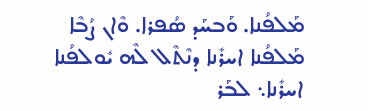ܡܰܠܦܳܢܐ. ܘܰܒܚܰܕ ܣܳܦܪܐ. ܘܶܐܢ ܨܳܒܶܐ ܡܰܠܦܳܢܐ ܐܚܪܺܢܐ ܕܢܶܬܶܠ ܠܶܗ ܝܽܘܠܦܳܢܐ ܐܚܪܺܢܐ܆ ܠܒܰܪ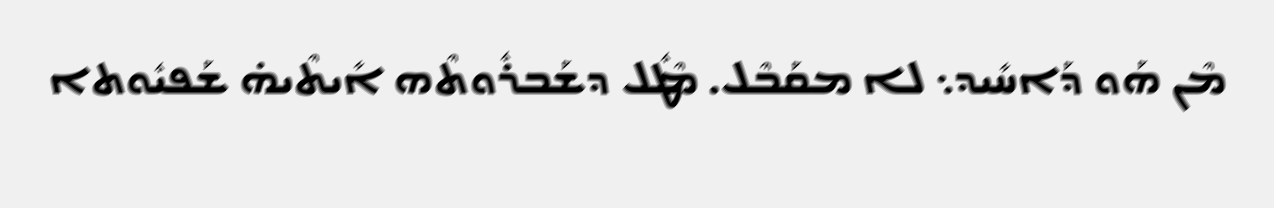ܡܶܢ ܗܰܘ ܕܰܐܚܺܝܕ܆ ܠܐ ܡܩܰܒܶܠ. ܡܶܛܽܠ ܕܫܰܒܪܽܘܬܶܗ ܐܺܝܬܶܝܗ̇ ܫܰܦܝܽܘܬܐ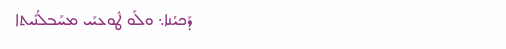ܕܰܟܝܳܢܐ܆ ܘܠܰܘ ܛܽܘܥܝܰܝ ܡܚܰܒܠܳܢܺܝܬܐ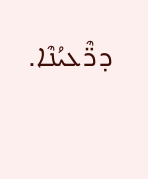ܕܪ̈ܶܥܝܳܢܶܐ.